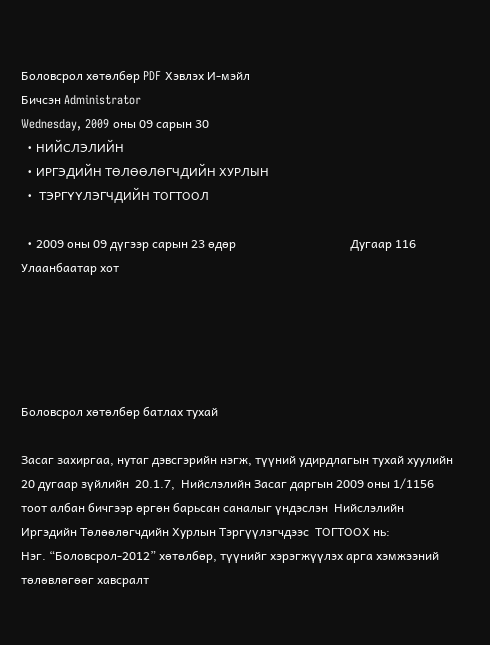Боловсрол хөтөлбөр PDF Хэвлэх И-мэйл
Бичсэн Administrator
Wednesday, 2009 оны 09 сарын 30
  • НИЙСЛЭЛИЙН
  • ИРГЭДИЙН ТӨЛӨӨЛӨГЧДИЙН ХУРЛЫН
  •  ТЭРГҮҮЛЭГЧДИЙН ТОГТООЛ

  • 2009 оны 09 дүгээр сарын 23 өдөр                                      Дугаар 116                                   Улаанбаатар хот





Боловсрол хөтөлбөр батлах тухай

Засаг захиргаа, нутаг дэвсгэрийн нэгж, түүний удирдлагын тухай хуулийн 20 дугаар зүйлийн  20.1.7,  Нийслэлийн Засаг даргын 2009 оны 1/1156 тоот албан бичгээр өргөн барьсан саналыг үндэслэн  Нийслэлийн Иргэдийн Төлөөлөгчдийн Хурлын Тэргүүлэгчдээс  ТОГТООХ нь:
Нэг. “Боловсрол-2012” хөтөлбөр, түүнийг хэрэгжүүлэх арга хэмжээний төлөвлөгөөг хавсралт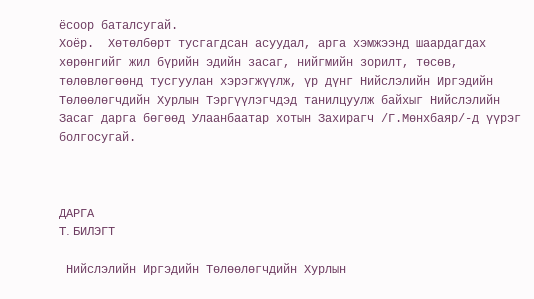ёсоор баталсугай.
Хоёр.  Хөтөлбөрт тусгагдсан асуудал, арга хэмжээнд шаардагдах хөрөнгийг жил бүрийн эдийн засаг, нийгмийн зорилт, төсөв, төлөвлөгөөнд тусгуулан хэрэгжүүлж, үр дүнг Нийслэлийн Иргэдийн Төлөөлөгчдийн Хурлын Тэргүүлэгчдэд танилцуулж байхыг Нийслэлийн Засаг дарга бөгөөд Улаанбаатар хотын Захирагч /Г.Мөнхбаяр/-д үүрэг болгосугай.



ДАРГА                                                                        T. БИЛЭГТ

 Нийслэлийн Иргэдийн Төлөөлөгчдийн Хурлын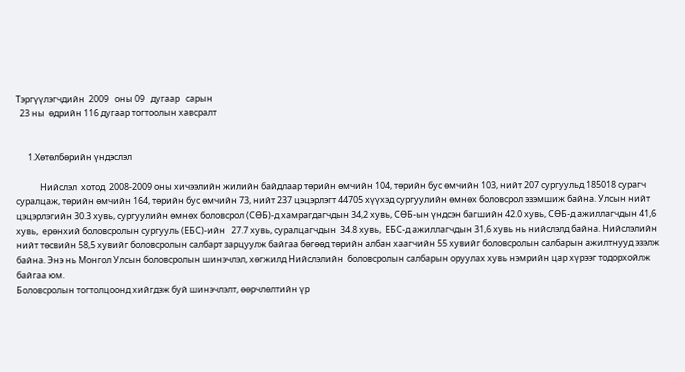Тэргүүлэгчдийн  2009   оны 09   дугаар   сарын
  23 ны  өдрийн 116 дугаар тогтоолын хавсралт


      1.Хөтөлбөрийн үндэслэл

            Нийслэл  хотод  2008-2009 оны хичээлийн жилийн байдлаар төрийн өмчийн 104, төрийн бус өмчийн 103, нийт 207 сургуульд 185018 сурагч суралцаж, төрийн өмчийн 164, төрийн бус өмчийн 73, нийт 237 цэцэрлэгт 44705 хүүхэд сургуулийн өмнөх боловсрол эзэмшиж байна. Улсын нийт цэцэрлэгийн 30.3 хувь, сургуулийн өмнөх боловсрол (СӨБ)-д хамрагдагчдын 34,2 хувь, СӨБ-ын үндсэн багшийн 42.0 хувь, СӨБ-д ажиллагчдын 41,6 хувь,  ерөнхий боловсролын сургууль (ЕБС)-ийн   27.7 хувь, суралцагчдын  34.8 хувь,  ЕБС-д ажиллагчдын 31,6 хувь нь нийслэлд байна. Нийслэлийн нийт төсвийн 58,5 хувийг боловсролын салбарт зарцуулж байгаа бөгөөд төрийн албан хаагчийн 55 хувийг боловсролын салбарын ажилтнууд эзэлж байна. Энэ нь Монгол Улсын боловсролын шинэчлэл, хөгжилд Нийслэлийн  боловсролын салбарын оруулах хувь нэмрийн цар хүрээг тодорхойлж байгаа юм.
Боловсролын тогтолцоонд хийгдэж буй шинэчлэлт, өөрчлөлтийн үр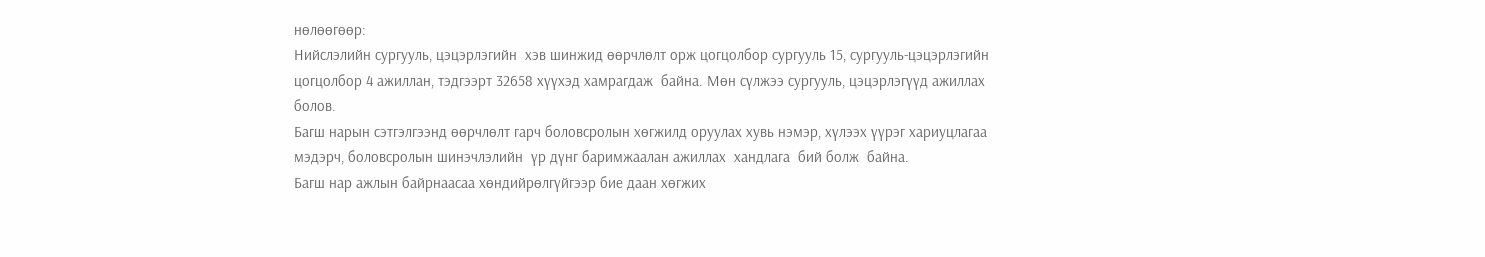нөлөөгөөр:
Нийслэлийн сургууль, цэцэрлэгийн  хэв шинжид өөрчлөлт орж цогцолбор сургууль 15, сургууль-цэцэрлэгийн цогцолбор 4 ажиллан, тэдгээрт 32658 хүүхэд хамрагдаж  байна. Мөн сүлжээ сургууль, цэцэрлэгүүд ажиллах болов.
Багш нарын сэтгэлгээнд өөрчлөлт гарч боловсролын хөгжилд оруулах хувь нэмэр, хүлээх үүрэг хариуцлагаа мэдэрч, боловсролын шинэчлэлийн  үр дүнг баримжаалан ажиллах  хандлага  бий болж  байна.
Багш нар ажлын байрнаасаа хөндийрөлгүйгээр бие даан хөгжих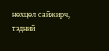нөхцөл сайжирч, тэдний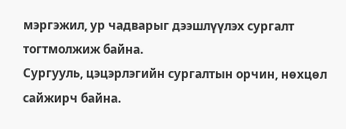мэргэжил, ур чадварыг дээшлүүлэх сургалт тогтмолжиж байна.
Сургууль, цэцэрлэгийн сургалтын орчин, нөхцөл сайжирч байна.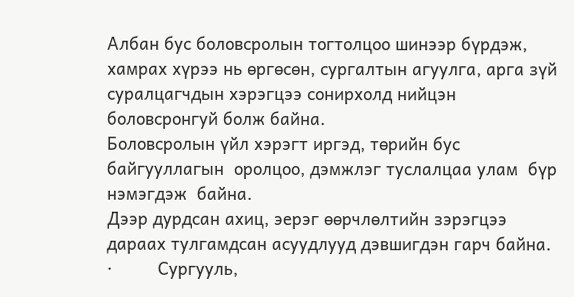Албан бус боловсролын тогтолцоо шинээр бүрдэж, хамрах хүрээ нь өргөсөн, сургалтын агуулга, арга зүй суралцагчдын хэрэгцээ сонирхолд нийцэн боловсронгуй болж байна.
Боловсролын үйл хэрэгт иргэд, төрийн бус байгууллагын  оролцоо, дэмжлэг туслалцаа улам  бүр нэмэгдэж  байна.
Дээр дурдсан ахиц, эерэг өөрчлөлтийн зэрэгцээ дараах тулгамдсан асуудлууд дэвшигдэн гарч байна.
·         Сургууль,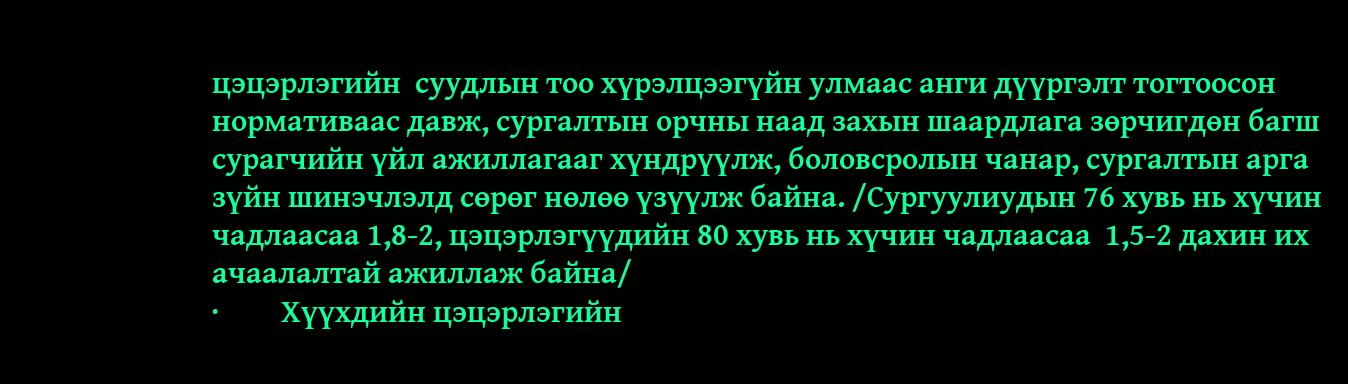цэцэрлэгийн  суудлын тоо хүрэлцээгүйн улмаас анги дүүргэлт тогтоосон нормативаас давж, сургалтын орчны наад захын шаардлага зөрчигдөн багш сурагчийн үйл ажиллагааг хүндрүүлж, боловсролын чанар, сургалтын арга зүйн шинэчлэлд сөрөг нөлөө үзүүлж байна. /Сургуулиудын 76 хувь нь хүчин чадлаасаа 1,8-2, цэцэрлэгүүдийн 80 хувь нь хүчин чадлаасаа  1,5-2 дахин их ачаалалтай ажиллаж байна/
·         Хүүхдийн цэцэрлэгийн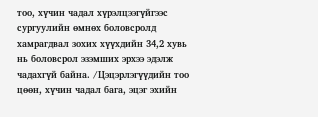тоо, хүчин чадал хүрэлцээгүйгээс сургуулийн өмнөх боловсролд хамрагдвал зохих хүүхдийн 34,2 хувь нь боловсрол эзэмших эрхээ эдэлж чадахгүй байна. /Цэцэрлэгүүдийн тоо цөөн, хүчин чадал бага, эцэг эхийн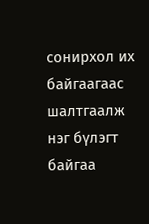сонирхол их байгаагаас шалтгаалж нэг бүлэгт байгаа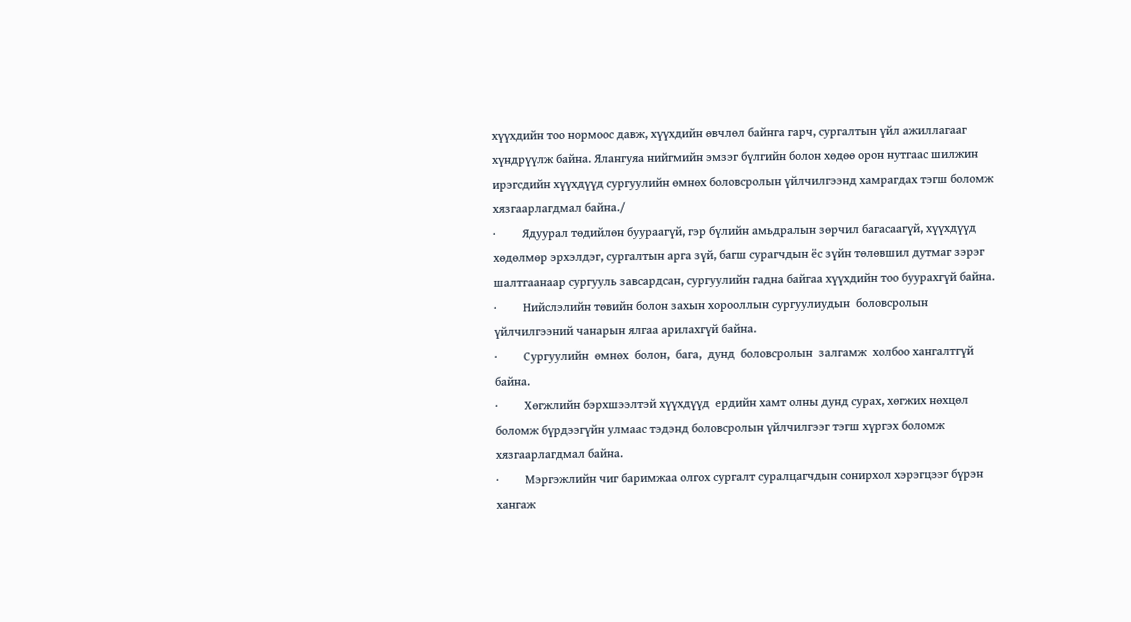хүүхдийн тоо нормоос давж, хүүхдийн өвчлөл байнга гарч, сургалтын үйл ажиллагааг хүндрүүлж байна. Ялангуяа нийгмийн эмзэг бүлгийн болон хөдөө орон нутгаас шилжин ирэгсдийн хүүхдүүд сургуулийн өмнөх боловсролын үйлчилгээнд хамрагдах тэгш боломж хязгаарлагдмал байна./
·         Ядуурал төдийлөн буураагүй, гэр бүлийн амьдралын зөрчил багасаагүй, хүүхдүүд хөдөлмөр эрхэлдэг, сургалтын арга зүй, багш сурагчдын ёс зүйн төлөвшил дутмаг зэрэг шалтгаанаар сургууль завсардсан, сургуулийн гадна байгаа хүүхдийн тоо буурахгүй байна.
·         Нийслэлийн төвийн болон захын хорооллын сургуулиудын  боловсролын үйлчилгээний чанарын ялгаа арилахгүй байна.
·         Сургуулийн  өмнөх  болон,  бага,  дунд  боловсролын  залгамж  холбоо хангалтгүй байна.
·         Хөгжлийн бэрхшээлтэй хүүхдүүд  ердийн хамт олны дунд сурах, хөгжих нөхцөл боломж бүрдээгүйн улмаас тэдэнд боловсролын үйлчилгээг тэгш хүргэх боломж хязгаарлагдмал байна.
·         Мэргэжлийн чиг баримжаа олгох сургалт суралцагчдын сонирхол хэрэгцээг бүрэн хангаж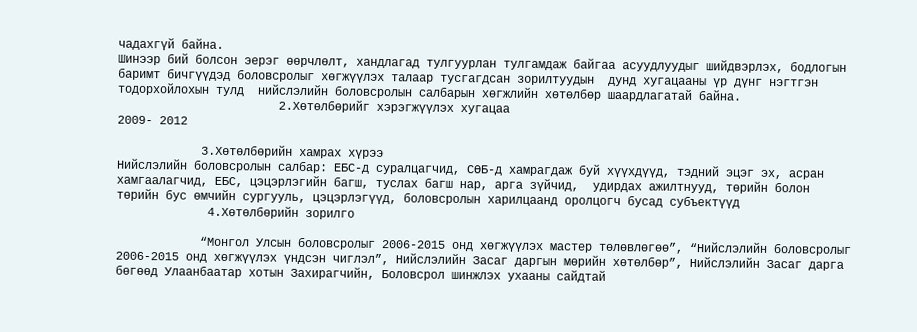чадахгүй байна.
Шинээр бий болсон эерэг өөрчлөлт, хандлагад тулгуурлан тулгамдаж байгаа асуудлуудыг шийдвэрлэх, бодлогын баримт бичгүүдэд боловсролыг хөгжүүлэх талаар тусгагдсан зорилтуудын  дунд хугацааны үр дүнг нэгтгэн тодорхойлохын тулд  нийслэлийн боловсролын салбарын хөгжлийн хөтөлбөр шаардлагатай байна.
                       2.Хөтөлбөрийг хэрэгжүүлэх хугацаа
2009- 2012

            3.Хөтөлбөрийн хамрах хүрээ
Нийслэлийн боловсролын салбар: ЕБС-д суралцагчид, СӨБ-д хамрагдаж буй хүүхдүүд, тэдний эцэг эх, асран хамгаалагчид, ЕБС, цэцэрлэгийн багш, туслах багш нар, арга зүйчид,  удирдах ажилтнууд, төрийн болон төрийн бус өмчийн сургууль, цэцэрлэгүүд, боловсролын харилцаанд оролцогч бусад субъектүүд
             4.Хөтөлбөрийн зорилго

            “Монгол Улсын боловсролыг 2006-2015 онд хөгжүүлэх мастер төлөвлөгөө”, “Нийслэлийн боловсролыг 2006-2015 онд хөгжүүлэх үндсэн чиглэл”, Нийслэлийн Засаг даргын мөрийн хөтөлбөр”, Нийслэлийн Засаг дарга бөгөөд Улаанбаатар хотын Захирагчийн, Боловсрол шинжлэх ухааны сайдтай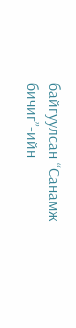байгуулсан “Санамж бичиг”-ийн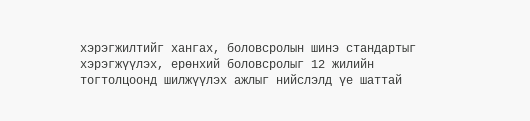хэрэгжилтийг хангах, боловсролын шинэ стандартыг хэрэгжүүлэх, ерөнхий боловсролыг 12 жилийн тогтолцоонд шилжүүлэх ажлыг нийслэлд үе шаттай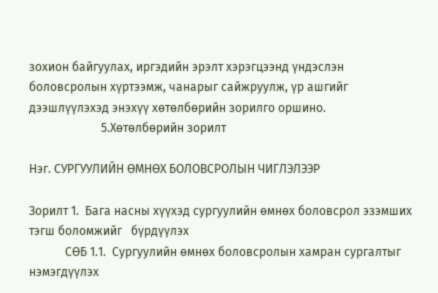зохион байгуулах, иргэдийн эрэлт хэрэгцээнд үндэслэн боловсролын хүртээмж, чанарыг сайжруулж, үр ашгийг дээшлүүлэхэд энэхүү хөтөлбөрийн зорилго оршино.
                        5.Хөтөлбөрийн зорилт

Нэг. СУРГУУЛИЙН ӨМНӨХ БОЛОВСРОЛЫН ЧИГЛЭЛЭЭР

Зорилт 1.  Бага насны хүүхэд сургуулийн өмнөх боловсрол эзэмших тэгш боломжийг   бүрдүүлэх
            СӨБ 1.1.  Сургуулийн өмнөх боловсролын хамран сургалтыг нэмэгдүүлэх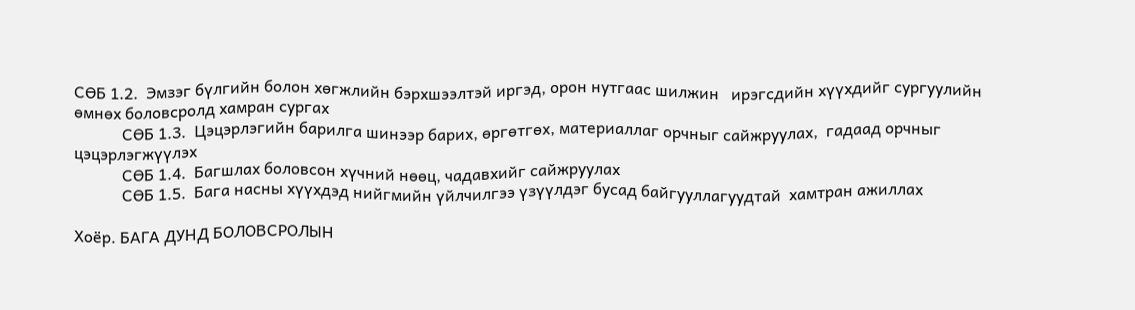СӨБ 1.2.  Эмзэг бүлгийн болон хөгжлийн бэрхшээлтэй иргэд, орон нутгаас шилжин   ирэгсдийн хүүхдийг сургуулийн өмнөх боловсролд хамран сургах
            СӨБ 1.3.  Цэцэрлэгийн барилга шинээр барих, өргөтгөх, материаллаг орчныг сайжруулах,  гадаад орчныг цэцэрлэгжүүлэх
            СӨБ 1.4.  Багшлах боловсон хүчний нөөц, чадавхийг сайжруулах
            СӨБ 1.5.  Бага насны хүүхдэд нийгмийн үйлчилгээ үзүүлдэг бусад байгууллагуудтай  хамтран ажиллах

Хоёр. БАГА ДУНД БОЛОВСРОЛЫН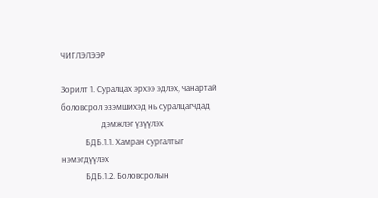ЧИГЛЭЛЭЭР

Зорилт 1. Суралцах эрхээ эдлэх, чанартай боловсрол эзэмшихэд нь суралцагчдад
                    дэмжлэг үзүүлэх
            БДБ.1.1. Хамран сургалтыг нэмэгдүүлэх
            БДБ.1.2. Боловсролын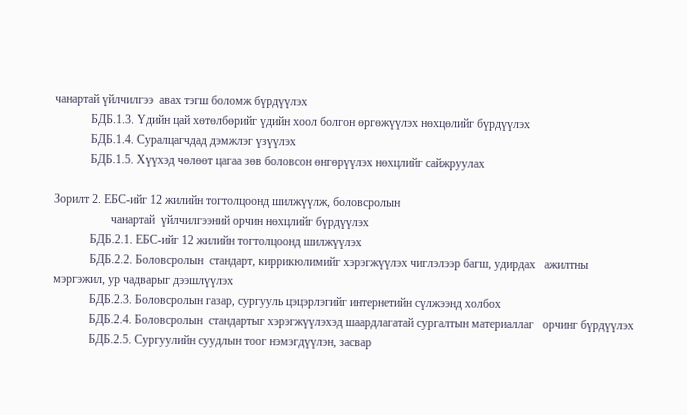чанартай үйлчилгээ  авах тэгш боломж бүрдүүлэх
            БДБ.1.3. Үдийн цай хөтөлбөрийг үдийн хоол болгон өргөжүүлэх нөхцөлийг бүрдүүлэх
            БДБ.1.4. Суралцагчдад дэмжлэг үзүүлэх
            БДБ.1.5. Хүүхэд чөлөөт цагаа зөв боловсон өнгөрүүлэх нөхцлийг сайжруулах

Зорилт 2. ЕБС-ийг 12 жилийн тогтолцоонд шилжүүлж, боловсролын
                   чанартай  үйлчилгээний орчин нөхцлийг бүрдүүлэх
            БДБ.2.1. ЕБС-ийг 12 жилийн тогтолцоонд шилжүүлэх
            БДБ.2.2. Боловсролын  стандарт, киррикюлимийг хэрэгжүүлэх чиглэлээр багш, удирдах   ажилтны мэргэжил, ур чадварыг дээшлүүлэх
            БДБ.2.3. Боловсролын газар, сургууль цэцэрлэгийг интернетийн сүлжээнд холбох
            БДБ.2.4. Боловсролын  стандартыг хэрэгжүүлэхэд шаардлагатай сургалтын материаллаг   орчинг бүрдүүлэх
            БДБ.2.5. Сургуулийн суудлын тоог нэмэгдүүлэн, засвар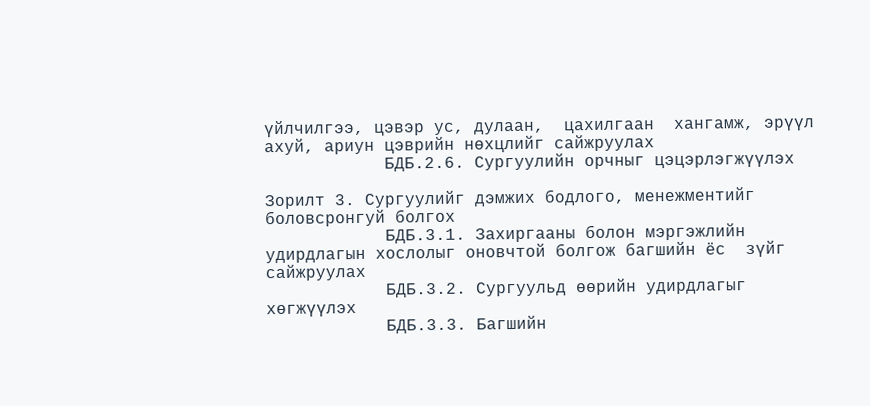үйлчилгээ, цэвэр ус, дулаан,  цахилгаан  хангамж, эрүүл ахуй, ариун цэврийн нөхцлийг сайжруулах
            БДБ.2.6. Сургуулийн орчныг цэцэрлэгжүүлэх

Зорилт 3. Сургуулийг дэмжих бодлого, менежментийг боловсронгуй болгох
            БДБ.3.1. Захиргааны болон мэргэжлийн удирдлагын хослолыг оновчтой болгож багшийн ёс  зүйг сайжруулах
            БДБ.3.2. Сургуульд өөрийн удирдлагыг хөгжүүлэх
            БДБ.3.3. Багшийн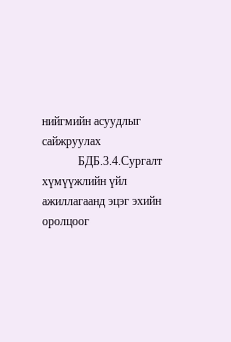нийгмийн асуудлыг сайжруулах
            БДБ.3.4.Сургалт хүмүүжлийн үйл ажиллагаанд эцэг эхийн оролцоог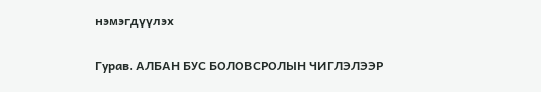нэмэгдүүлэх

Гурав. АЛБАН БУС БОЛОВСРОЛЫН ЧИГЛЭЛЭЭР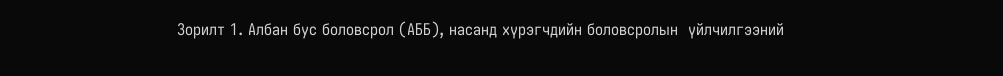Зорилт 1. Албан бус боловсрол (АББ), насанд хүрэгчдийн боловсролын  үйлчилгээний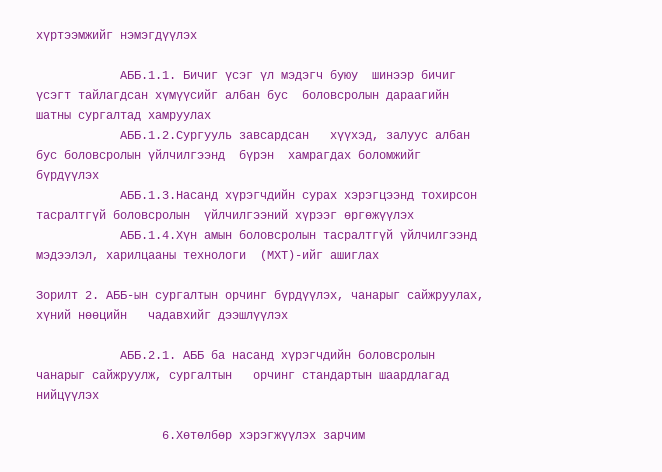хүртээмжийг нэмэгдүүлэх

            АББ.1.1. Бичиг үсэг үл мэдэгч буюу  шинээр бичиг үсэгт тайлагдсан хүмүүсийг албан бус  боловсролын дараагийн шатны сургалтад хамруулах
            АББ.1.2.Сургууль завсардсан   хүүхэд, залуус албан бус боловсролын үйлчилгээнд  бүрэн  хамрагдах боломжийг бүрдүүлэх
            АББ.1.3.Насанд хүрэгчдийн сурах хэрэгцээнд тохирсон тасралтгүй боловсролын  үйлчилгээний хүрээг өргөжүүлэх
            АББ.1.4.Хүн амын боловсролын тасралтгүй үйлчилгээнд мэдээлэл, харилцааны технологи  (МХТ)-ийг ашиглах

Зорилт 2. АББ-ын сургалтын орчинг бүрдүүлэх, чанарыг сайжруулах, хүний нөөцийн   чадавхийг дээшлүүлэх

            АББ.2.1. АББ ба насанд хүрэгчдийн боловсролын чанарыг сайжруулж, сургалтын   орчинг стандартын шаардлагад нийцүүлэх

                  6.Хөтөлбөр хэрэгжүүлэх зарчим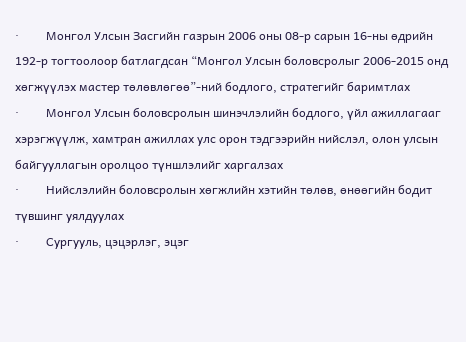·         Монгол Улсын Засгийн газрын 2006 оны 08-р сарын 16-ны өдрийн 192-р тогтоолоор батлагдсан “Монгол Улсын боловсролыг 2006-2015 онд хөгжүүлэх мастер төлөвлөгөө”-ний бодлого, стратегийг баримтлах
·         Монгол Улсын боловсролын шинэчлэлийн бодлого, үйл ажиллагааг хэрэгжүүлж, хамтран ажиллах улс орон тэдгээрийн нийслэл, олон улсын байгууллагын оролцоо түншлэлийг харгалзах
·         Нийслэлийн боловсролын хөгжлийн хэтийн төлөв, өнөөгийн бодит түвшинг уялдуулах
·         Сургууль, цэцэрлэг, эцэг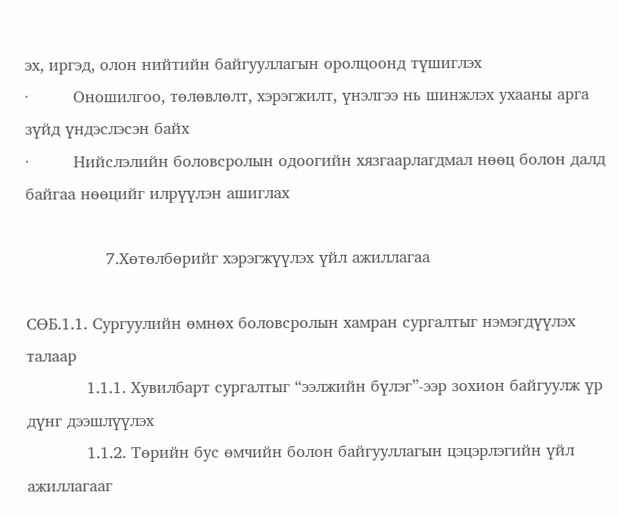эх, иргэд, олон нийтийн байгууллагын оролцоонд түшиглэх
·         Оношилгоо, төлөвлөлт, хэрэгжилт, үнэлгээ нь шинжлэх ухааны арга зүйд үндэслэсэн байх
·         Нийслэлийн боловсролын одоогийн хязгаарлагдмал нөөц болон далд байгаа нөөцийг илрүүлэн ашиглах

                7.Хөтөлбөрийг хэрэгжүүлэх үйл ажиллагаа

СӨБ.1.1. Сургуулийн өмнөх боловсролын хамран сургалтыг нэмэгдүүлэх талаар
            1.1.1. Хувилбарт сургалтыг “ээлжийн бүлэг”-ээр зохион байгуулж үр дүнг дээшлүүлэх
            1.1.2. Төрийн бус өмчийн болон байгууллагын цэцэрлэгийн үйл ажиллагааг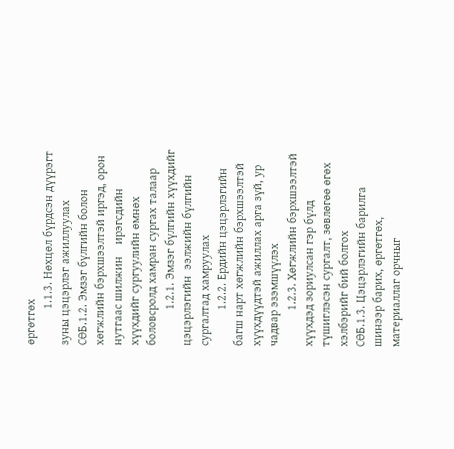өргөтгөх
            1.1.3. Нөхцөл бүрдсэн дүүрэгт зуны цэцэрлэг ажиллуулах
СӨБ.1.2. Эмзэг бүлгийн болон хөгжлийн бэрхшээлтэй иргэд, орон нутгаас шилжин    ирэгсдийн хүүхдийг сургуулийн өмнөх боловсролд хамран сургах талаар
            1.2.1. Эмзэг бүлгийн хүүхдийг цэцэрлэгийн  ээлжийн бүлгийн сургалтад хамруулах
            1.2.2. Ердийн цэцэрлэгийн багш нарт хөгжлийн бэрхшээлтэй хүүхдүүдтэй ажиллах арга зүй, ур чадвар эзэмшүүлэх
            1.2.3. Хөгжлийн бэрхшээлтэй хүүхдэд зориулсан гэр бүлд түшиглэсэн сургалт, зөвлөгөө өгөх хэлбэрийг бий болгох
СӨБ.1.3. Цэцэрлэгийн барилга шинээр барих, өргөтгөх, материаллаг орчныг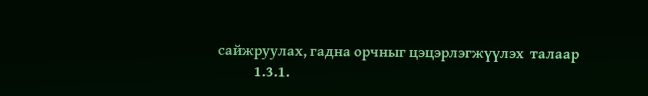сайжруулах, гадна орчныг цэцэрлэгжүүлэх  талаар
            1.3.1.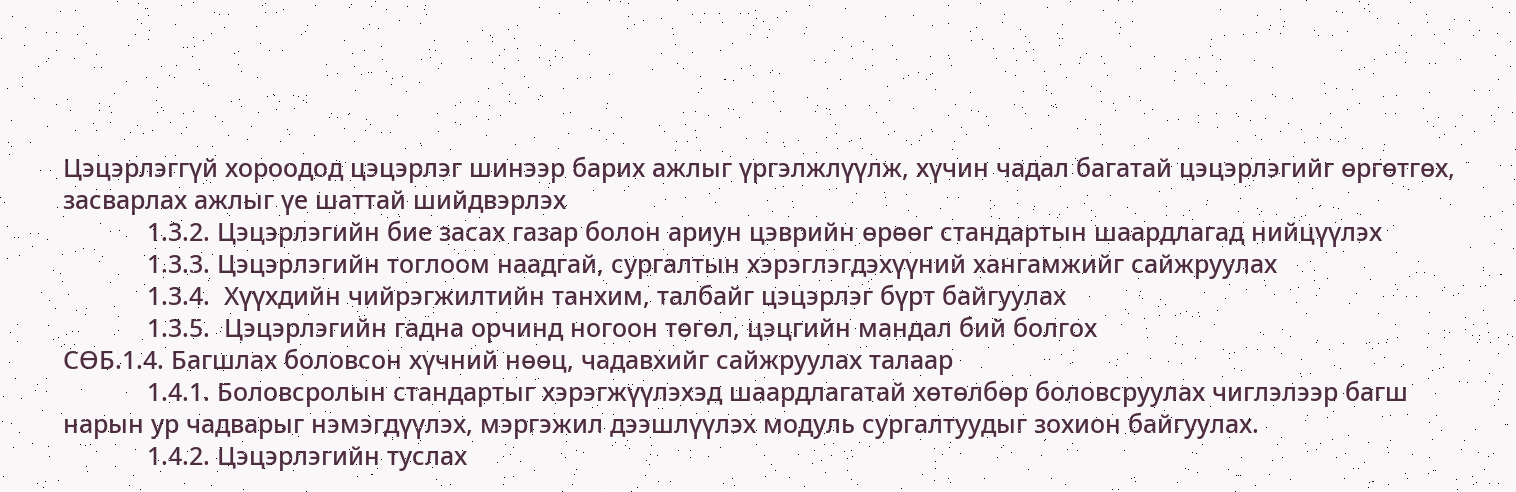Цэцэрлэггүй хороодод цэцэрлэг шинээр барих ажлыг үргэлжлүүлж, хүчин чадал багатай цэцэрлэгийг өргөтгөх, засварлах ажлыг үе шаттай шийдвэрлэх
            1.3.2. Цэцэрлэгийн бие засах газар болон ариун цэврийн өрөөг стандартын шаардлагад нийцүүлэх
            1.3.3. Цэцэрлэгийн тоглоом наадгай, сургалтын хэрэглэгдэхүүний хангамжийг сайжруулах
            1.3.4.  Хүүхдийн чийрэгжилтийн танхим, талбайг цэцэрлэг бүрт байгуулах
            1.3.5.  Цэцэрлэгийн гадна орчинд ногоон төгөл, цэцгийн мандал бий болгох
СӨБ.1.4. Багшлах боловсон хүчний нөөц, чадавхийг сайжруулах талаар
            1.4.1. Боловсролын стандартыг хэрэгжүүлэхэд шаардлагатай хөтөлбөр боловсруулах чиглэлээр багш нарын ур чадварыг нэмэгдүүлэх, мэргэжил дээшлүүлэх модуль сургалтуудыг зохион байгуулах.
            1.4.2. Цэцэрлэгийн туслах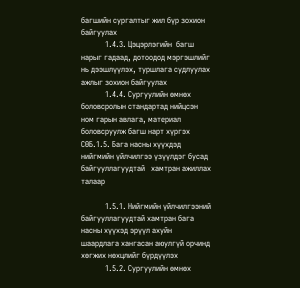багшийн сургалтыг жил бүр зохион байгуулах
            1.4.3. Цэцэрлэгийн  багш нарыг гадаад, дотоодод мэргэшлийг нь дээшлүүлэх, туршлага судлуулах ажлыг зохион байгуулах
            1.4.4. Сургуулийн өмнөх боловсролын стандартад нийцсэн ном гарын авлага, материал боловсруулж багш нарт хүргэх
СӨБ.1.5. Бага насны хүүхдэд нийгмийн үйлчилгээ үзүүлдэг бусад байгууллагуудтай   хамтран ажиллах талаар

            1.5.1. Нийгмийн үйлчилгээний байгууллагуудтай хамтран бага насны хүүхэд эрүүл ахуйн шаардлага хангасан аюулгүй орчинд хөгжих нөхцлийг бүрдүүлэх
            1.5.2. Сургуулийн өмнөх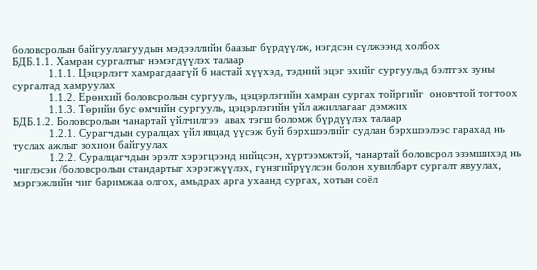боловсролын байгууллагуудын мэдээллийн баазыг бүрдүүлж, нэгдсэн сүлжээнд холбох
БДБ.1.1. Хамран сургалтыг нэмэгдүүлэх талаар
            1.1.1. Цэцэрлэгт хамрагдаагүй 6 настай хүүхэд, тэдний эцэг эхийг сургуульд бэлтгэх зуны сургалтад хамруулах
            1.1.2. Ерөнхий боловсролын сургууль, цэцэрлэгийн хамран сургах тойргийг  оновчтой тогтоох
            1.1.3. Төрийн бус өмчийн сургууль, цэцэрлэгийн үйл ажиллагааг дэмжих
БДБ.1.2. Боловсролын чанартай үйлчилгээ  авах тэгш боломж бүрдүүлэх талаар
            1.2.1. Сурагчдын суралцах үйл явцад үүсэж буй бэрхшээлийг судлан бэрхшээлээс гарахад нь туслах ажлыг зохион байгуулах
            1.2.2. Суралцагчдын эрэлт хэрэгцээнд нийцсэн, хүртээмжтэй, чанартай боловсрол эзэмшихэд нь чиглэсэн /боловсролын стандартыг хэрэгжүүлэх, гүнзгийрүүлсэн болон хувилбарт сургалт явуулах, мэргэжлийн чиг баримжаа олгох, амьдрах арга ухаанд сургах, хотын соёл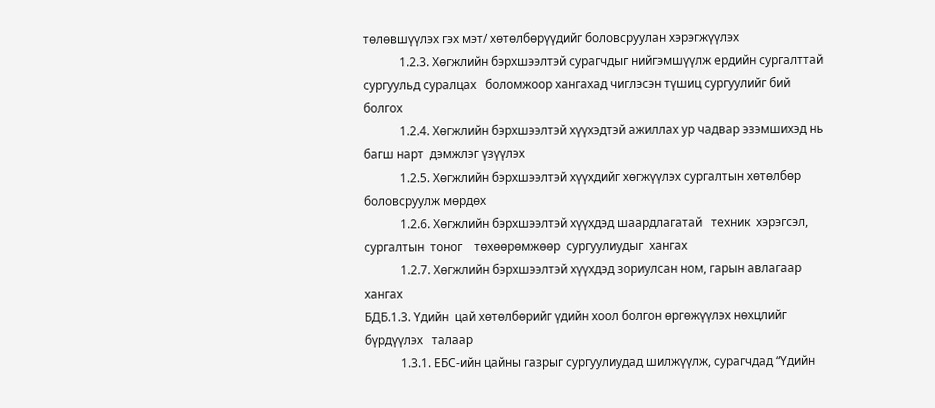төлөвшүүлэх гэх мэт/ хөтөлбөрүүдийг боловсруулан хэрэгжүүлэх
            1.2.3. Хөгжлийн бэрхшээлтэй сурагчдыг нийгэмшүүлж ердийн сургалттай сургуульд суралцах   боломжоор хангахад чиглэсэн түшиц сургуулийг бий болгох
            1.2.4. Хөгжлийн бэрхшээлтэй хүүхэдтэй ажиллах ур чадвар эзэмшихэд нь багш нарт  дэмжлэг үзүүлэх
            1.2.5. Хөгжлийн бэрхшээлтэй хүүхдийг хөгжүүлэх сургалтын хөтөлбөр боловсруулж мөрдөх
            1.2.6. Хөгжлийн бэрхшээлтэй хүүхдэд шаардлагатай   техник  хэрэгсэл, сургалтын  тоног    төхөөрөмжөөр  сургуулиудыг  хангах
            1.2.7. Хөгжлийн бэрхшээлтэй хүүхдэд зориулсан ном, гарын авлагаар хангах
БДБ.1.3. Үдийн  цай хөтөлбөрийг үдийн хоол болгон өргөжүүлэх нөхцлийг бүрдүүлэх   талаар
            1.3.1. ЕБС-ийн цайны газрыг сургуулиудад шилжүүлж, сурагчдад “Үдийн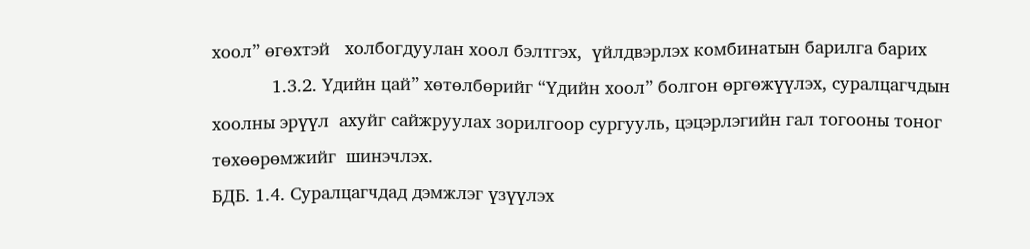хоол” өгөхтэй   холбогдуулан хоол бэлтгэх,  үйлдвэрлэх комбинатын барилга барих
            1.3.2. Үдийн цай” хөтөлбөрийг “Үдийн хоол” болгон өргөжүүлэх, суралцагчдын хоолны эрүүл  ахуйг сайжруулах зорилгоор сургууль, цэцэрлэгийн гал тогооны тоног төхөөрөмжийг  шинэчлэх.
БДБ. 1.4. Суралцагчдад дэмжлэг үзүүлэх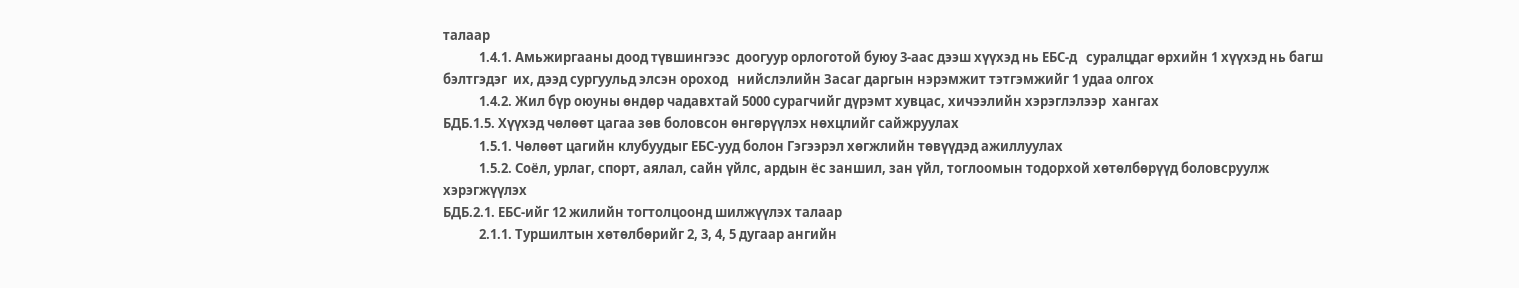талаар
            1.4.1. Амьжиргааны доод түвшингээс  доогуур орлоготой буюу 3-аас дээш хүүхэд нь ЕБС-д   суралцдаг өрхийн 1 хүүхэд нь багш бэлтгэдэг  их, дээд сургуульд элсэн ороход   нийслэлийн Засаг даргын нэрэмжит тэтгэмжийг 1 удаа олгох
            1.4.2. Жил бүр оюуны өндөр чадавхтай 5000 сурагчийг дүрэмт хувцас, хичээлийн хэрэглэлээр  хангах
БДБ.1.5. Хүүхэд чөлөөт цагаа зөв боловсон өнгөрүүлэх нөхцлийг сайжруулах
            1.5.1. Чөлөөт цагийн клубуудыг ЕБС-ууд болон Гэгээрэл хөгжлийн төвүүдэд ажиллуулах
            1.5.2. Соёл, урлаг, спорт, аялал, сайн үйлс, ардын ёс заншил, зан үйл, тоглоомын тодорхой хөтөлбөрүүд боловсруулж хэрэгжүүлэх
БДБ.2.1. ЕБС-ийг 12 жилийн тогтолцоонд шилжүүлэх талаар
            2.1.1. Туршилтын хөтөлбөрийг 2, 3, 4, 5 дугаар ангийн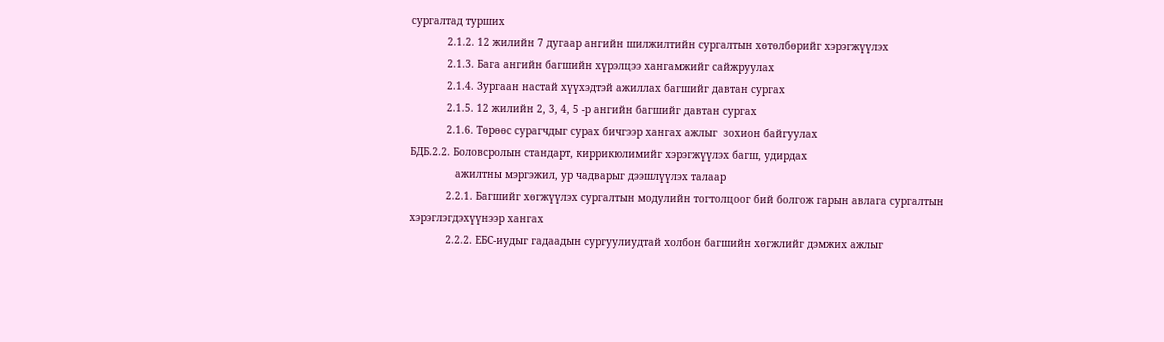сургалтад турших
            2.1.2. 12 жилийн 7 дугаар ангийн шилжилтийн сургалтын хөтөлбөрийг хэрэгжүүлэх
            2.1.3. Бага ангийн багшийн хүрэлцээ хангамжийг сайжруулах
            2.1.4. Зургаан настай хүүхэдтэй ажиллах багшийг давтан сургах
            2.1.5. 12 жилийн 2, 3, 4, 5 -р ангийн багшийг давтан сургах
            2.1.6. Төрөөс сурагчдыг сурах бичгээр хангах ажлыг  зохион байгуулах
БДБ.2.2. Боловсролын стандарт, киррикюлимийг хэрэгжүүлэх багш, удирдах
               ажилтны мэргэжил, ур чадварыг дээшлүүлэх талаар
            2.2.1. Багшийг хөгжүүлэх сургалтын модулийн тогтолцоог бий болгож гарын авлага сургалтын  хэрэглэгдэхүүнээр хангах
            2.2.2. ЕБС-иудыг гадаадын сургуулиудтай холбон багшийн хөгжлийг дэмжих ажлыг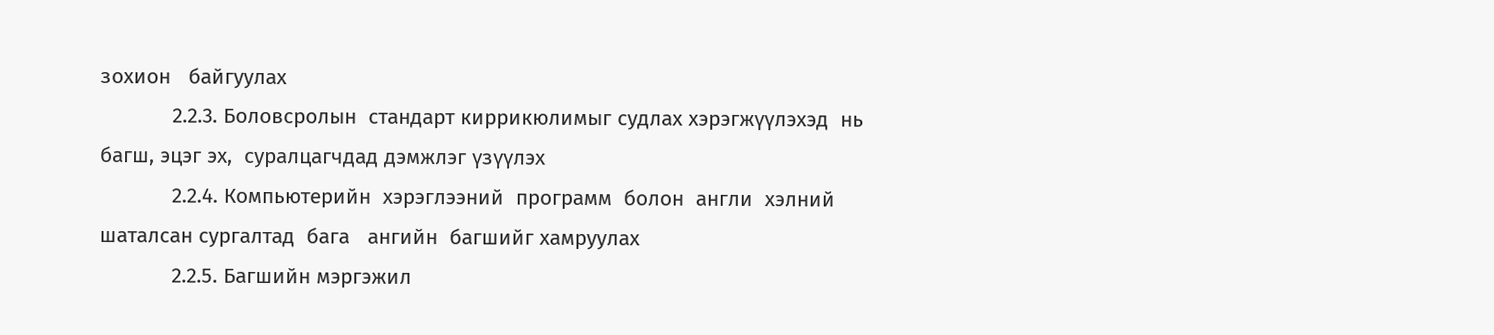зохион   байгуулах
            2.2.3. Боловсролын  стандарт киррикюлимыг судлах хэрэгжүүлэхэд  нь багш, эцэг эх,  суралцагчдад дэмжлэг үзүүлэх
            2.2.4. Компьютерийн  хэрэглээний  программ  болон  англи  хэлний  шаталсан сургалтад  бага   ангийн  багшийг хамруулах
            2.2.5. Багшийн мэргэжил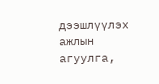дээшлүүлэх  ажлын агуулга,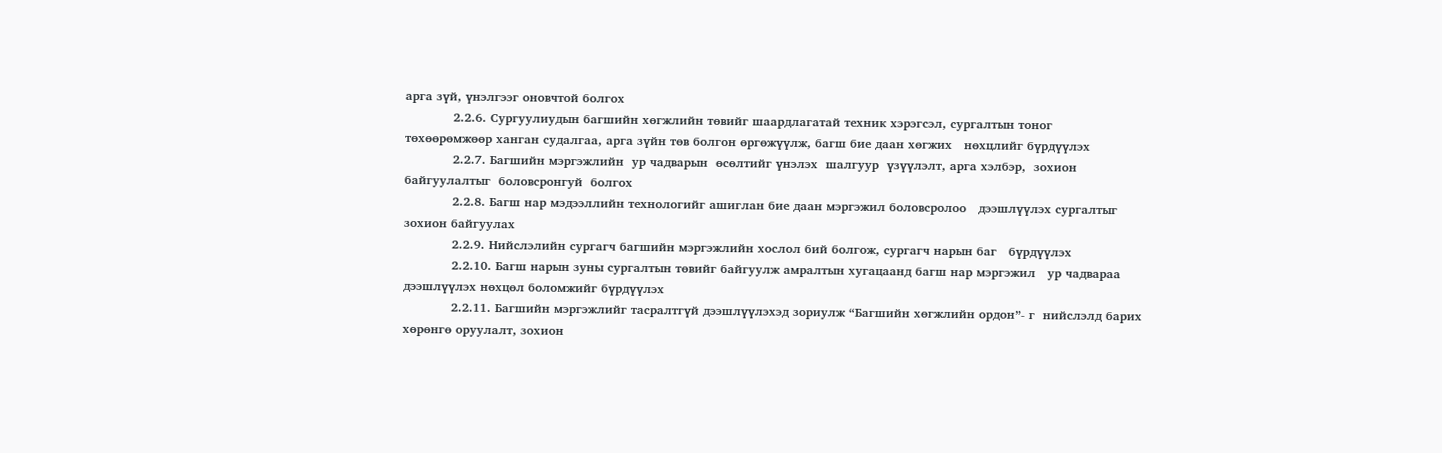арга зүй, үнэлгээг оновчтой болгох
            2.2.6. Сургуулиудын багшийн хөгжлийн төвийг шаардлагатай техник хэрэгсэл, сургалтын тоног   төхөөрөмжөөр ханган судалгаа, арга зүйн төв болгон өргөжүүлж, багш бие даан хөгжих   нөхцлийг бүрдүүлэх
            2.2.7. Багшийн мэргэжлийн  ур чадварын  өсөлтийг үнэлэх  шалгуур  үзүүлэлт, арга хэлбэр,  зохион  байгуулалтыг  боловсронгуй  болгох
            2.2.8. Багш нар мэдээллийн технологийг ашиглан бие даан мэргэжил боловсролоо   дээшлүүлэх сургалтыг зохион байгуулах
            2.2.9. Нийслэлийн сургагч багшийн мэргэжлийн хослол бий болгож, сургагч нарын баг   бүрдүүлэх
            2.2.10. Багш нарын зуны сургалтын төвийг байгуулж амралтын хугацаанд багш нар мэргэжил   ур чадвараа дээшлүүлэх нөхцөл боломжийг бүрдүүлэх
            2.2.11. Багшийн мэргэжлийг тасралтгүй дээшлүүлэхэд зориулж “Багшийн хөгжлийн ордон”- г  нийслэлд барих хөрөнгө оруулалт, зохион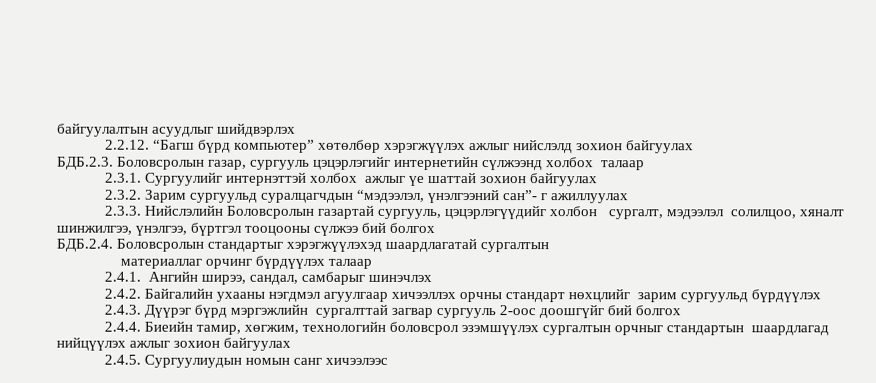байгуулалтын асуудлыг шийдвэрлэх
            2.2.12. “Багш бүрд компьютер” хөтөлбөр хэрэгжүүлэх ажлыг нийслэлд зохион байгуулах
БДБ.2.3. Боловсролын газар, сургууль цэцэрлэгийг интернетийн сүлжээнд холбох  талаар
            2.3.1. Сургуулийг интернэттэй холбох  ажлыг үе шаттай зохион байгуулах
            2.3.2. Зарим сургуульд суралцагчдын “мэдээлэл, үнэлгээний сан”- г ажиллуулах
            2.3.3. Нийслэлийн Боловсролын газартай сургууль, цэцэрлэгүүдийг холбон   сургалт, мэдээлэл  солилцоо, хяналт шинжилгээ, үнэлгээ, бүртгэл тооцооны сүлжээ бий болгох
БДБ.2.4. Боловсролын стандартыг хэрэгжүүлэхэд шаардлагатай сургалтын
                материаллаг орчинг бүрдүүлэх талаар
            2.4.1.  Ангийн ширээ, сандал, самбарыг шинэчлэх
            2.4.2. Байгалийн ухааны нэгдмэл агуулгаар хичээллэх орчны стандарт нөхцлийг  зарим сургуульд бүрдүүлэх
            2.4.3. Дүүрэг бүрд мэргэжлийн  сургалттай загвар сургууль 2-оос доошгүйг бий болгох
            2.4.4. Биеийн тамир, хөгжим, технологийн боловсрол эзэмшүүлэх сургалтын орчныг стандартын  шаардлагад нийцүүлэх ажлыг зохион байгуулах
            2.4.5. Сургуулиудын номын санг хичээлээс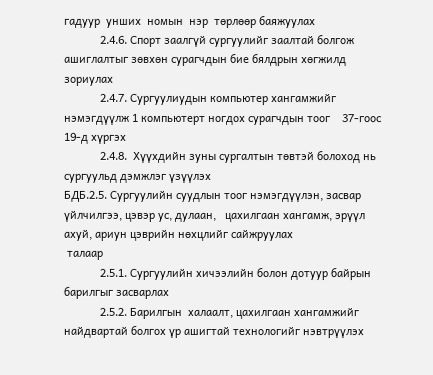гадуур  унших  номын  нэр  төрлөөр баяжуулах
            2.4.6. Спорт заалгүй сургуулийг заалтай болгож ашиглалтыг зөвхөн сурагчдын бие бялдрын хөгжилд зориулах
            2.4.7. Сургуулиудын компьютер хангамжийг нэмэгдүүлж 1 компьютерт ногдох сурагчдын тоог    37-гоос 19-д хүргэх
            2.4.8.  Хүүхдийн зуны сургалтын төвтэй болоход нь сургуульд дэмжлэг үзүүлэх
БДБ.2.5. Сургуулийн суудлын тоог нэмэгдүүлэн, засвар үйлчилгээ, цэвэр ус, дулаан,   цахилгаан хангамж, эрүүл ахуй, ариун цэврийн нөхцлийг сайжруулах
 талаар
            2.5.1. Сургуулийн хичээлийн болон дотуур байрын барилгыг засварлах
            2.5.2. Барилгын  халаалт, цахилгаан хангамжийг найдвартай болгох үр ашигтай технологийг нэвтрүүлэх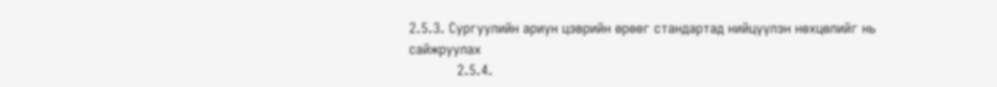2.5.3. Сургуулийн ариун цэврийн өрөөг стандартад нийцүүлэн нөхцөлийг нь сайжруулах
            2.5.4.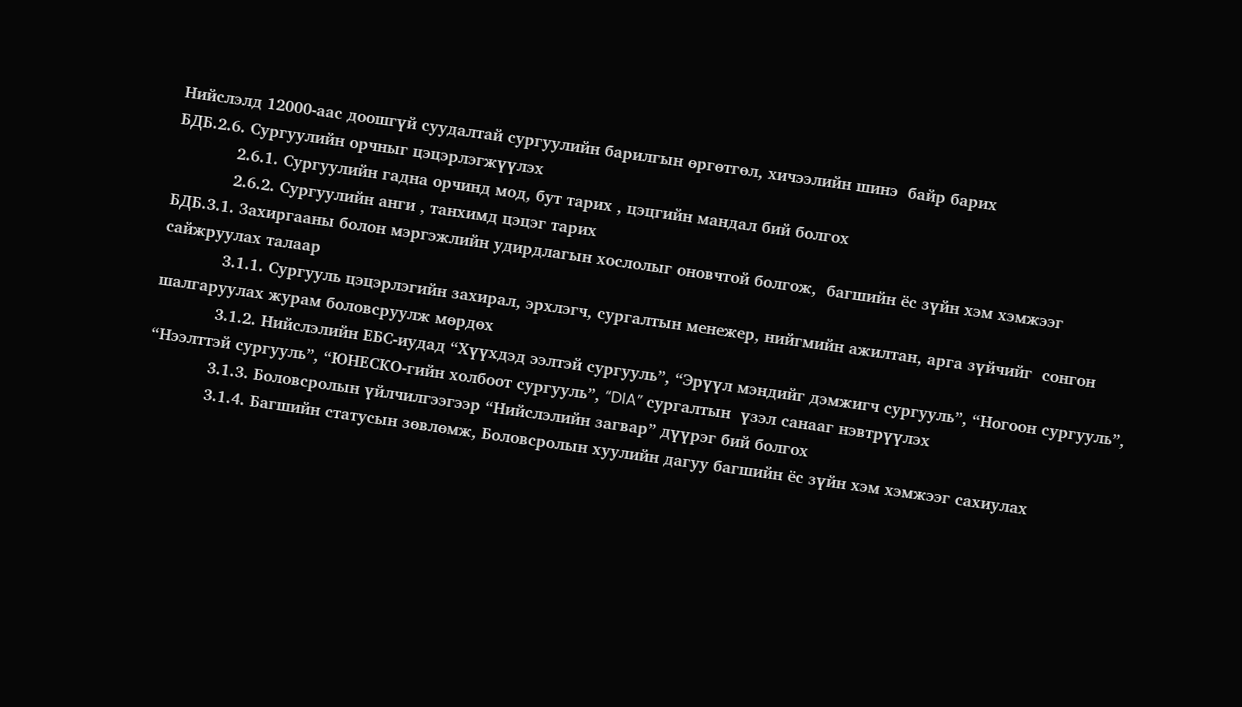Нийслэлд 12000-аас доошгүй суудалтай сургуулийн барилгын өргөтгөл, хичээлийн шинэ  байр барих
БДБ.2.6. Сургуулийн орчныг цэцэрлэгжүүлэх
            2.6.1. Сургуулийн гадна орчинд мод, бут тарих , цэцгийн мандал бий болгох
            2.6.2. Сургуулийн анги , танхимд цэцэг тарих
БДБ.3.1. Захиргааны болон мэргэжлийн удирдлагын хослолыг оновчтой болгож,  багшийн ёс зүйн хэм хэмжээг  сайжруулах талаар
            3.1.1. Сургууль цэцэрлэгийн захирал, эрхлэгч, сургалтын менежер, нийгмийн ажилтан, арга зүйчийг  сонгон шалгаруулах журам боловсруулж мөрдөх
            3.1.2. Нийслэлийн ЕБС-иудад “Хүүхдэд ээлтэй сургууль”, “Эрүүл мэндийг дэмжигч сургууль”, “Ногоон сургууль”, “Нээлттэй сургууль”, “ЮНЕСКО-гийн холбоот сургууль”, “DIA” сургалтын  үзэл санааг нэвтрүүлэх
            3.1.3. Боловсролын үйлчилгээгээр “Нийслэлийн загвар” дүүрэг бий болгох
            3.1.4. Багшийн статусын зөвлөмж, Боловсролын хуулийн дагуу багшийн ёс зүйн хэм хэмжээг сахиулах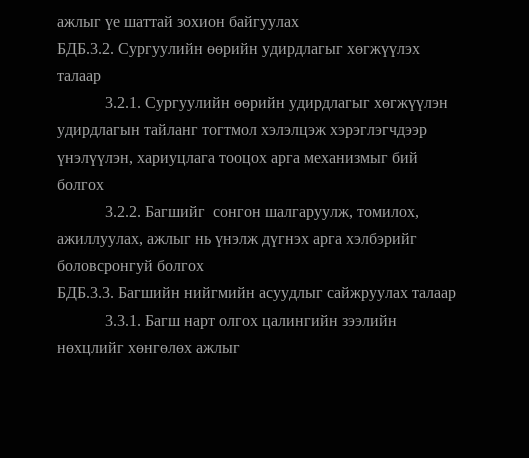ажлыг үе шаттай зохион байгуулах
БДБ.3.2. Сургуулийн өөрийн удирдлагыг хөгжүүлэх талаар
            3.2.1. Сургуулийн өөрийн удирдлагыг хөгжүүлэн удирдлагын тайланг тогтмол хэлэлцэж хэрэглэгчдээр үнэлүүлэн, хариуцлага тооцох арга механизмыг бий болгох
            3.2.2. Багшийг  сонгон шалгаруулж, томилох, ажиллуулах, ажлыг нь үнэлж дүгнэх арга хэлбэрийг боловсронгуй болгох
БДБ.3.3. Багшийн нийгмийн асуудлыг сайжруулах талаар
            3.3.1. Багш нарт олгох цалингийн зээлийн нөхцлийг хөнгөлөх ажлыг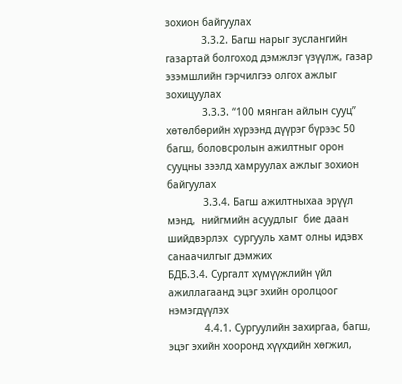зохион байгуулах
            3.3.2. Багш нарыг зуслангийн газартай болгоход дэмжлэг үзүүлж, газар эзэмшлийн гэрчилгээ олгох ажлыг зохицуулах
            3.3.3. “100 мянган айлын сууц” хөтөлбөрийн хүрээнд дүүрэг бүрээс 50 багш, боловсролын ажилтныг орон сууцны зээлд хамруулах ажлыг зохион байгуулах
            3.3.4. Багш ажилтныхаа эрүүл мэнд,  нийгмийн асуудлыг  бие даан  шийдвэрлэх  сургууль хамт олны идэвх санаачилгыг дэмжих
БДБ.3.4. Сургалт хүмүүжлийн үйл ажиллагаанд эцэг эхийн оролцоог нэмэгдүүлэх
            4.4.1. Сургуулийн захиргаа, багш, эцэг эхийн хооронд хүүхдийн хөгжил,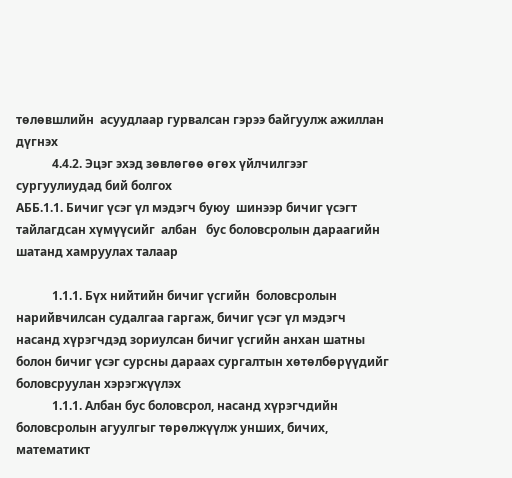төлөвшлийн  асуудлаар гурвалсан гэрээ байгуулж ажиллан дүгнэх
            4.4.2. Эцэг эхэд зөвлөгөө өгөх үйлчилгээг сургуулиудад бий болгох
АББ.1.1. Бичиг үсэг үл мэдэгч буюу  шинээр бичиг үсэгт тайлагдсан хүмүүсийг  албан   бус боловсролын дараагийн шатанд хамруулах талаар

            1.1.1. Бүх нийтийн бичиг үсгийн  боловсролын нарийвчилсан судалгаа гаргаж, бичиг үсэг үл мэдэгч насанд хүрэгчдэд зориулсан бичиг үсгийн анхан шатны болон бичиг үсэг сурсны дараах сургалтын хөтөлбөрүүдийг  боловсруулан хэрэгжүүлэх
            1.1.1. Албан бус боловсрол, насанд хүрэгчдийн боловсролын агуулгыг төрөлжүүлж унших, бичих, математикт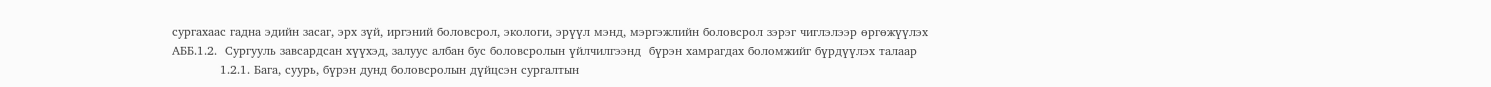сургахаас гадна эдийн засаг, эрх зүй, иргэний боловсрол, экологи, эрүүл мэнд, мэргэжлийн боловсрол зэрэг чиглэлээр өргөжүүлэх
АББ.1.2.  Сургууль завсардсан хүүхэд, залуус албан бус боловсролын үйлчилгээнд  бүрэн хамрагдах боломжийг бүрдүүлэх талаар
            1.2.1. Бага, суурь, бүрэн дунд боловсролын дүйцсэн сургалтын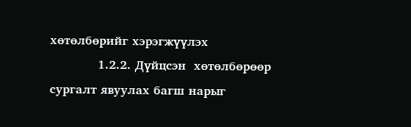хөтөлбөрийг хэрэгжүүлэх
            1.2.2. Дүйцсэн  хөтөлбөрөөр сургалт явуулах багш нарыг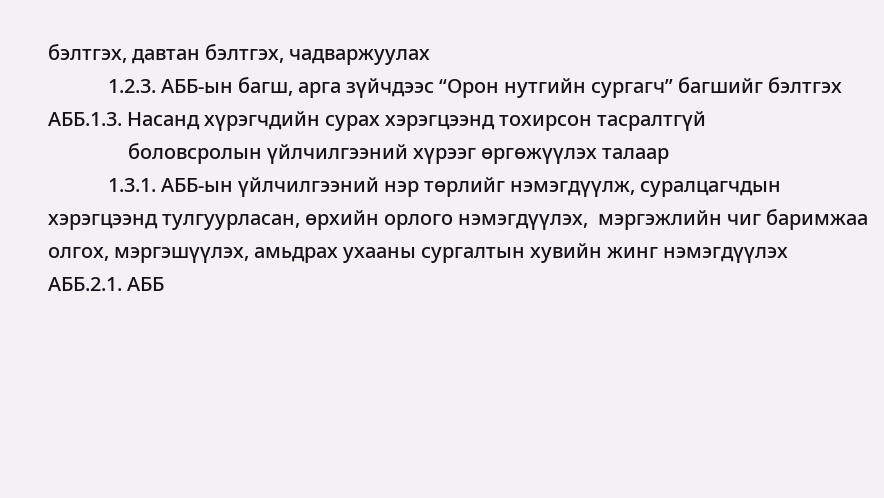бэлтгэх, давтан бэлтгэх, чадваржуулах
            1.2.3. АББ-ын багш, арга зүйчдээс “Орон нутгийн сургагч” багшийг бэлтгэх
АББ.1.3. Насанд хүрэгчдийн сурах хэрэгцээнд тохирсон тасралтгүй
                боловсролын үйлчилгээний хүрээг өргөжүүлэх талаар
            1.3.1. АББ-ын үйлчилгээний нэр төрлийг нэмэгдүүлж, суралцагчдын хэрэгцээнд тулгуурласан, өрхийн орлого нэмэгдүүлэх,  мэргэжлийн чиг баримжаа олгох, мэргэшүүлэх, амьдрах ухааны сургалтын хувийн жинг нэмэгдүүлэх
АББ.2.1. АББ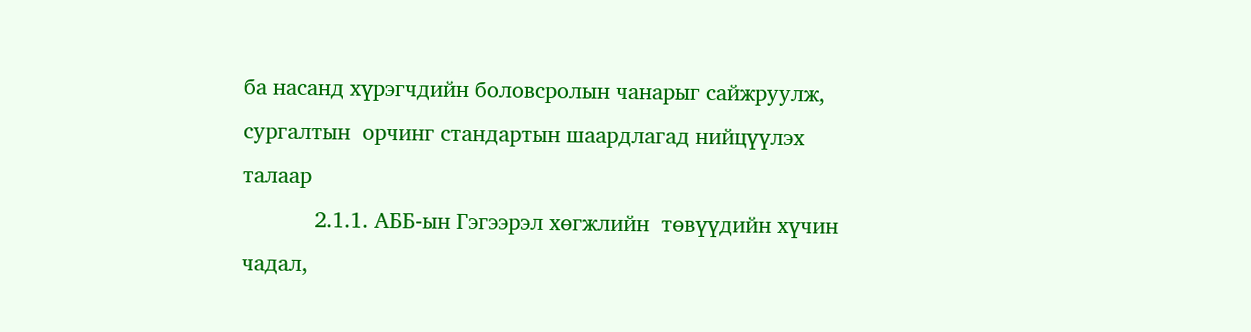ба насанд хүрэгчдийн боловсролын чанарыг сайжруулж, сургалтын  орчинг стандартын шаардлагад нийцүүлэх талаар
            2.1.1. АББ-ын Гэгээрэл хөгжлийн  төвүүдийн хүчин чадал,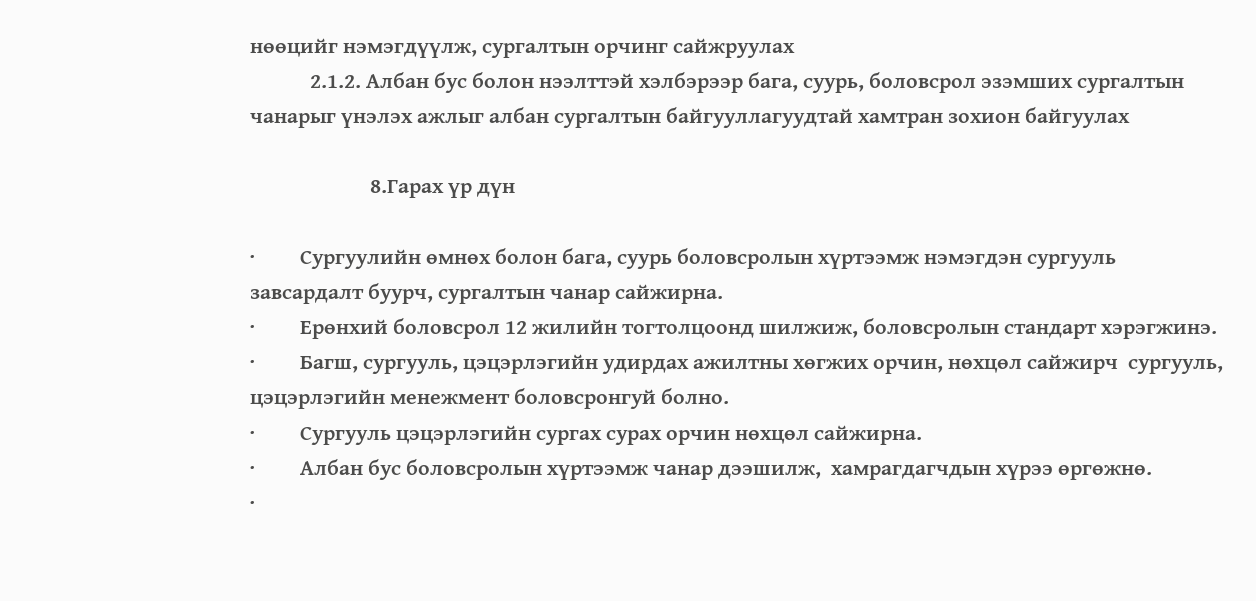нөөцийг нэмэгдүүлж, сургалтын орчинг сайжруулах
            2.1.2. Албан бус болон нээлттэй хэлбэрээр бага, суурь, боловсрол эзэмших сургалтын чанарыг үнэлэх ажлыг албан сургалтын байгууллагуудтай хамтран зохион байгуулах

                        8.Гарах үр дүн

·         Сургуулийн өмнөх болон бага, суурь боловсролын хүртээмж нэмэгдэн сургууль завсардалт буурч, сургалтын чанар сайжирна.
·         Ерөнхий боловсрол 12 жилийн тогтолцоонд шилжиж, боловсролын стандарт хэрэгжинэ.
·         Багш, сургууль, цэцэрлэгийн удирдах ажилтны хөгжих орчин, нөхцөл сайжирч  сургууль, цэцэрлэгийн менежмент боловсронгуй болно.
·         Сургууль цэцэрлэгийн сургах сурах орчин нөхцөл сайжирна.
·         Албан бус боловсролын хүртээмж чанар дээшилж,  хамрагдагчдын хүрээ өргөжнө.
·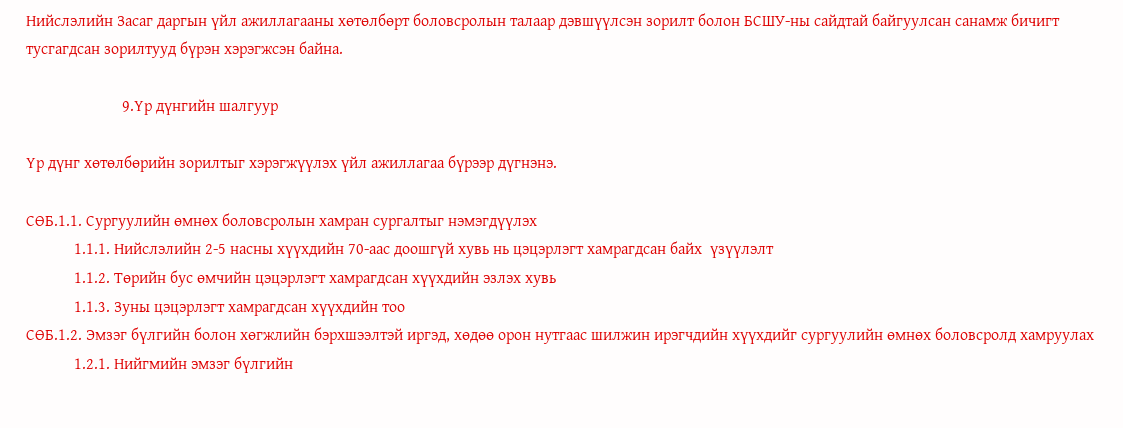Нийслэлийн Засаг даргын үйл ажиллагааны хөтөлбөрт боловсролын талаар дэвшүүлсэн зорилт болон БСШУ-ны сайдтай байгуулсан санамж бичигт тусгагдсан зорилтууд бүрэн хэрэгжсэн байна.

                        9.Үр дүнгийн шалгуур

Үр дүнг хөтөлбөрийн зорилтыг хэрэгжүүлэх үйл ажиллагаа бүрээр дүгнэнэ.

СӨБ.1.1. Сургуулийн өмнөх боловсролын хамран сургалтыг нэмэгдүүлэх
            1.1.1. Нийслэлийн 2-5 насны хүүхдийн 70-аас доошгүй хувь нь цэцэрлэгт хамрагдсан байх  үзүүлэлт
            1.1.2. Төрийн бус өмчийн цэцэрлэгт хамрагдсан хүүхдийн эзлэх хувь
            1.1.3. Зуны цэцэрлэгт хамрагдсан хүүхдийн тоо
СӨБ.1.2. Эмзэг бүлгийн болон хөгжлийн бэрхшээлтэй иргэд, хөдөө орон нутгаас шилжин ирэгчдийн хүүхдийг сургуулийн өмнөх боловсролд хамруулах
            1.2.1. Нийгмийн эмзэг бүлгийн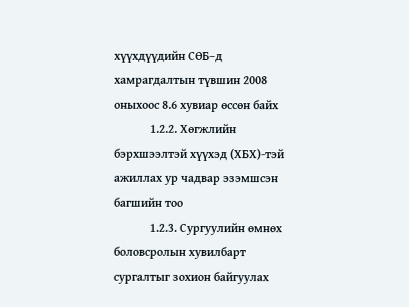хүүхдүүдийн СӨБ–д хамрагдалтын түвшин 2008 оныхоос 8.6 хувиар өссөн байх
            1.2.2. Хөгжлийн бэрхшээлтэй хүүхэд (ХБХ)-тэй ажиллах ур чадвар эзэмшсэн багшийн тоо
            1.2.3. Сургуулийн өмнөх боловсролын хувилбарт сургалтыг зохион байгуулах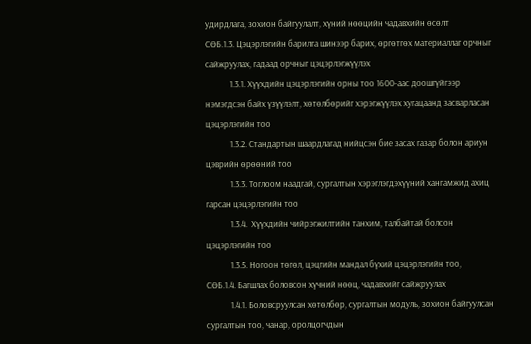удирдлага, зохион байгуулалт, хүний нөөцийн чадавхийн өсөлт
СӨБ.1.3. Цэцэрлэгийн барилга шинээр барих, өргөтгөх материаллаг орчныг сайжруулах, гадаад орчныг цэцэрлэгжүүлэх
            1.3.1. Хүүхдийн цэцэрлэгийн орны тоо 1600-аас доошгүйгээр нэмэгдсэн байх үзүүлэлт, хөтөлбөрийг хэрэгжүүлэх хугацаанд засварласан цэцэрлэгийн тоо
            1.3.2. Стандартын шаардлагад нийцсэн бие засах газар болон ариун цэврийн өрөөний тоо
            1.3.3. Тоглоом наадгай, сургалтын хэрэглэгдэхүүний хангамжид ахиц гарсан цэцэрлэгийн тоо
            1.3.4.  Хүүхдийн чийрэгжилтийн танхим, талбайтай болсон цэцэрлэгийн тоо
            1.3.5. Ногоон төгөл, цэцгийн мандал бүхий цэцэрлэгийн тоо,
СӨБ.1.4. Багшлах боловсон хүчний нөөц, чадавхийг сайжруулах
            1.4.1. Боловсруулсан хөтөлбөр, сургалтын модуль, зохион байгуулсан сургалтын тоо, чанар, оролцогчдын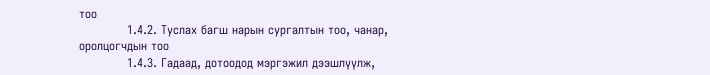тоо
            1.4.2. Туслах багш нарын сургалтын тоо, чанар, оролцогчдын тоо
            1.4.3. Гадаад, дотоодод мэргэжил дээшлүүлж,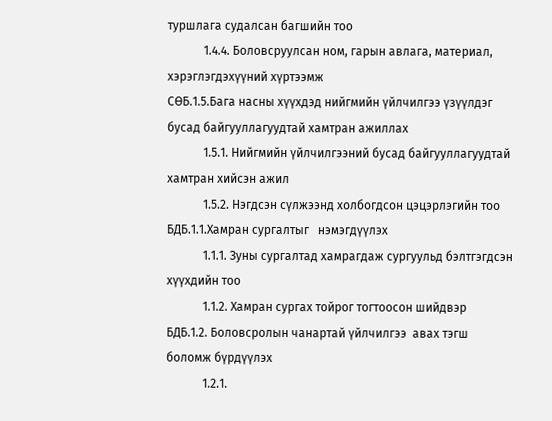туршлага судалсан багшийн тоо
            1.4.4. Боловсруулсан ном, гарын авлага, материал, хэрэглэгдэхүүний хүртээмж
СӨБ.1.5.Бага насны хүүхдэд нийгмийн үйлчилгээ үзүүлдэг бусад байгууллагуудтай хамтран ажиллах
            1.5.1. Нийгмийн үйлчилгээний бусад байгууллагуудтай хамтран хийсэн ажил
            1.5.2. Нэгдсэн сүлжээнд холбогдсон цэцэрлэгийн тоо
БДБ.1.1.Хамран сургалтыг   нэмэгдүүлэх
            1.1.1. Зуны сургалтад хамрагдаж сургуульд бэлтгэгдсэн хүүхдийн тоо
            1.1.2. Хамран сургах тойрог тогтоосон шийдвэр
БДБ.1.2. Боловсролын чанартай үйлчилгээ  авах тэгш боломж бүрдүүлэх
            1.2.1.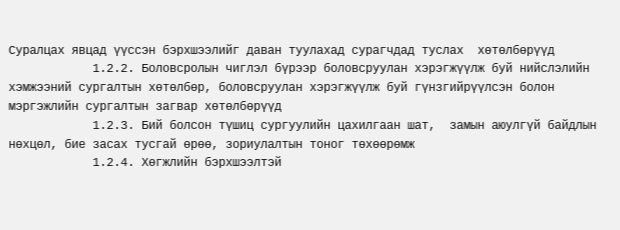Суралцах явцад үүссэн бэрхшээлийг даван туулахад сурагчдад туслах  хөтөлбөрүүд
            1.2.2. Боловсролын чиглэл бүрээр боловсруулан хэрэгжүүлж буй нийслэлийн хэмжээний сургалтын хөтөлбөр, боловсруулан хэрэгжүүлж буй гүнзгийрүүлсэн болон мэргэжлийн сургалтын загвар хөтөлбөрүүд
            1.2.3. Бий болсон түшиц сургуулийн цахилгаан шат,  замын аюулгүй байдлын нөхцөл, бие засах тусгай өрөө, зориулалтын тоног төхөөрөмж
            1.2.4. Хөгжлийн бэрхшээлтэй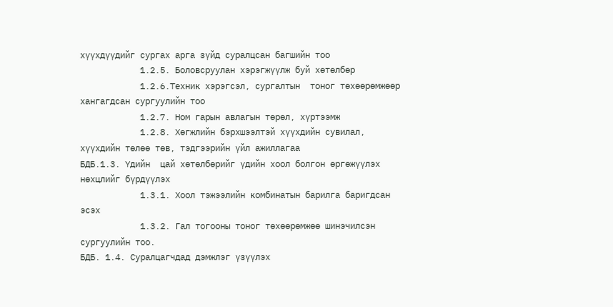хүүхдүүдийг сургах арга зүйд суралцсан багшийн тоо
            1.2.5. Боловсруулан хэрэгжүүлж буй хөтөлбөр
            1.2.6.Техник хэрэгсэл, сургалтын  тоног төхөөрөмжөөр хангагдсан сургуулийн тоо
            1.2.7. Ном гарын авлагын төрөл, хүртээмж
            1.2.8. Хөгжлийн бэрхшээлтэй хүүхдийн сувилал, хүүхдийн төлөө төв, тэдгээрийн үйл ажиллагаа
БДБ.1.3. Үдийн  цай хөтөлбөрийг үдийн хоол болгон өргөжүүлэх нөхцлийг бүрдүүлэх
            1.3.1. Хоол тэжээлийн комбинатын барилга баригдсан эсэх
            1.3.2. Гал тогооны тоног төхөөрөмжөө шинэчилсэн сургуулийн тоо.
БДБ. 1.4. Суралцагчдад дэмжлэг үзүүлэх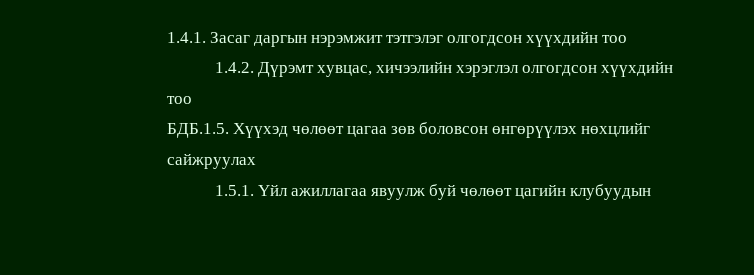1.4.1. Засаг даргын нэрэмжит тэтгэлэг олгогдсон хүүхдийн тоо
            1.4.2. Дүрэмт хувцас, хичээлийн хэрэглэл олгогдсон хүүхдийн тоо
БДБ.1.5. Хүүхэд чөлөөт цагаа зөв боловсон өнгөрүүлэх нөхцлийг сайжруулах
            1.5.1. Үйл ажиллагаа явуулж буй чөлөөт цагийн клубуудын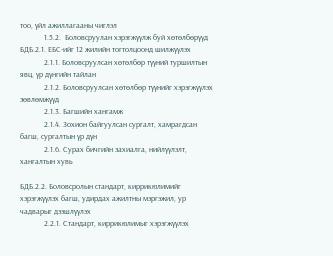тоо, үйл ажиллагааны чиглэл
            1.5.2.  Боловсруулан хэрэгжүүлж буй хөтөлбөрүүд
БДБ.2.1. ЕБС-ийг 12 жилийн тогтолцоонд шилжүүлэх
            2.1.1. Боловсруулсан хөтөлбөр түүний туршилтын явц, үр дүнгийн тайлан
            2.1.2. Боловсруулсан хөтөлбөр түүнийг хэрэгжүүлэх зөвлөмжүүд
            2.1.3. Багшийн хангамж
            2.1.4. Зохион байгуулсан сургалт, хамрагдсан багш, сургалтын үр дүн
            2.1.6. Сурах бичгийн захиалга, нийлүүлэлт, хангалтын хувь

БДБ.2.2. Боловсролын стандарт, киррикюлимийг хэрэгжүүлэх багш, удирдах ажилтны мэргэжил, ур чадварыг дээшлүүлэх
            2.2.1. Стандарт, киррикюлимыг хэрэгжүүлэх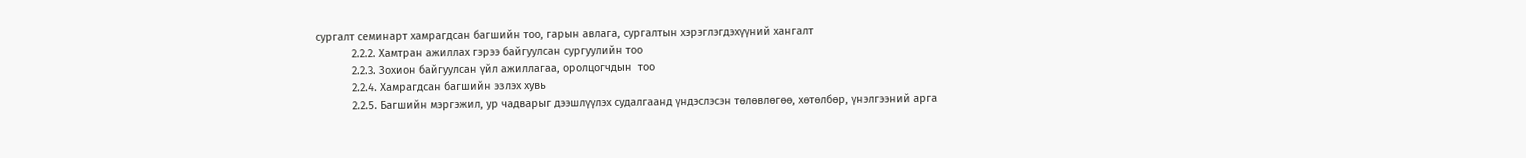сургалт семинарт хамрагдсан багшийн тоо, гарын авлага, сургалтын хэрэглэгдэхүүний хангалт
            2.2.2. Хамтран ажиллах гэрээ байгуулсан сургуулийн тоо
            2.2.3. Зохион байгуулсан үйл ажиллагаа, оролцогчдын  тоо
            2.2.4. Хамрагдсан багшийн эзлэх хувь
            2.2.5. Багшийн мэргэжил, ур чадварыг дээшлүүлэх судалгаанд үндэслэсэн төлөвлөгөө, хөтөлбөр, үнэлгээний арга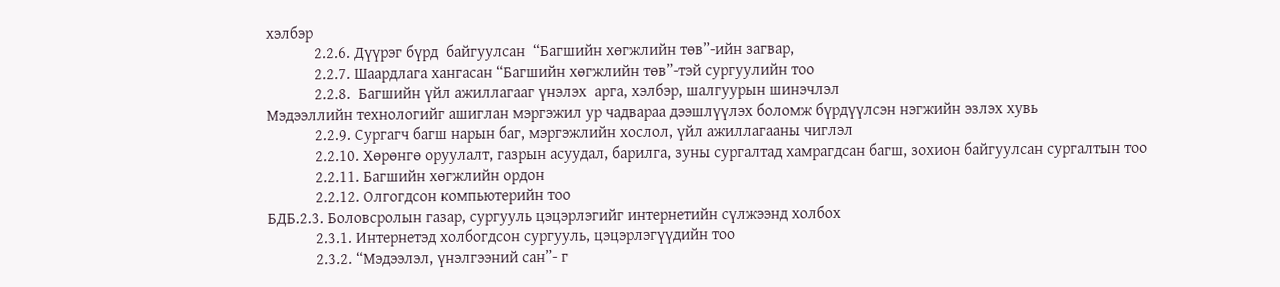хэлбэр
            2.2.6. Дүүрэг бүрд  байгуулсан  “Багшийн хөгжлийн төв”-ийн загвар,
            2.2.7. Шаардлага хангасан “Багшийн хөгжлийн төв”-тэй сургуулийн тоо
            2.2.8.  Багшийн үйл ажиллагааг үнэлэх  арга, хэлбэр, шалгуурын шинэчлэл
Мэдээллийн технологийг ашиглан мэргэжил ур чадвараа дээшлүүлэх боломж бүрдүүлсэн нэгжийн эзлэх хувь
            2.2.9. Сургагч багш нарын баг, мэргэжлийн хослол, үйл ажиллагааны чиглэл
            2.2.10. Хөрөнгө оруулалт, газрын асуудал, барилга, зуны сургалтад хамрагдсан багш, зохион байгуулсан сургалтын тоо
            2.2.11. Багшийн хөгжлийн ордон
            2.2.12. Олгогдсон компьютерийн тоо
БДБ.2.3. Боловсролын газар, сургууль цэцэрлэгийг интернетийн сүлжээнд холбох
            2.3.1. Интернетэд холбогдсон сургууль, цэцэрлэгүүдийн тоо
            2.3.2. “Мэдээлэл, үнэлгээний сан”- г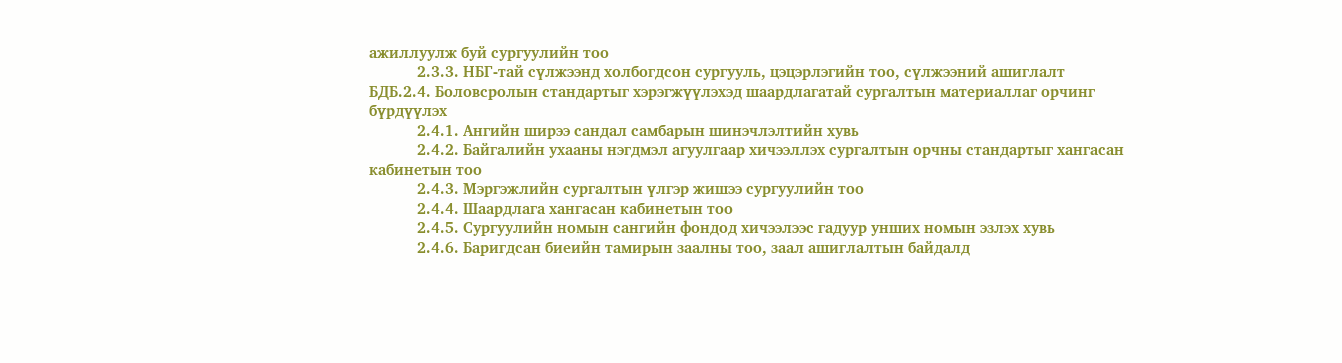ажиллуулж буй сургуулийн тоо
            2.3.3. НБГ-тай сүлжээнд холбогдсон сургууль, цэцэрлэгийн тоо, сүлжээний ашиглалт
БДБ.2.4. Боловсролын стандартыг хэрэгжүүлэхэд шаардлагатай сургалтын материаллаг орчинг бүрдүүлэх
            2.4.1. Ангийн ширээ сандал самбарын шинэчлэлтийн хувь
            2.4.2. Байгалийн ухааны нэгдмэл агуулгаар хичээллэх сургалтын орчны стандартыг хангасан  кабинетын тоо
            2.4.3. Мэргэжлийн сургалтын үлгэр жишээ сургуулийн тоо
            2.4.4. Шаардлага хангасан кабинетын тоо
            2.4.5. Сургуулийн номын сангийн фондод хичээлээс гадуур унших номын эзлэх хувь
            2.4.6. Баригдсан биеийн тамирын заалны тоо, заал ашиглалтын байдалд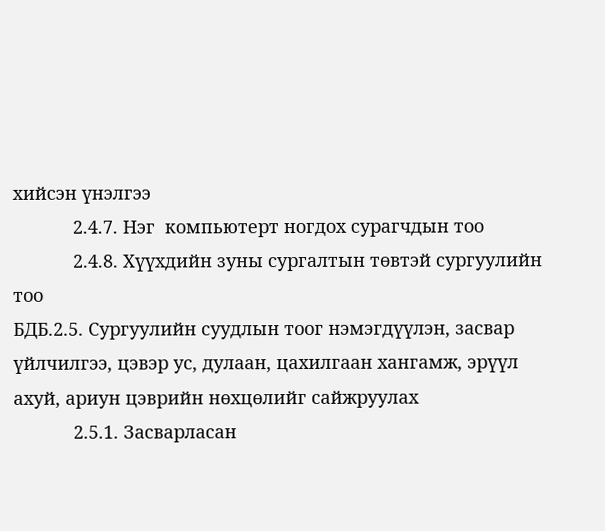хийсэн үнэлгээ
            2.4.7. Нэг  компьютерт ногдох сурагчдын тоо
            2.4.8. Хүүхдийн зуны сургалтын төвтэй сургуулийн тоо
БДБ.2.5. Сургуулийн суудлын тоог нэмэгдүүлэн, засвар үйлчилгээ, цэвэр ус, дулаан, цахилгаан хангамж, эрүүл ахуй, ариун цэврийн нөхцөлийг сайжруулах
            2.5.1. Засварласан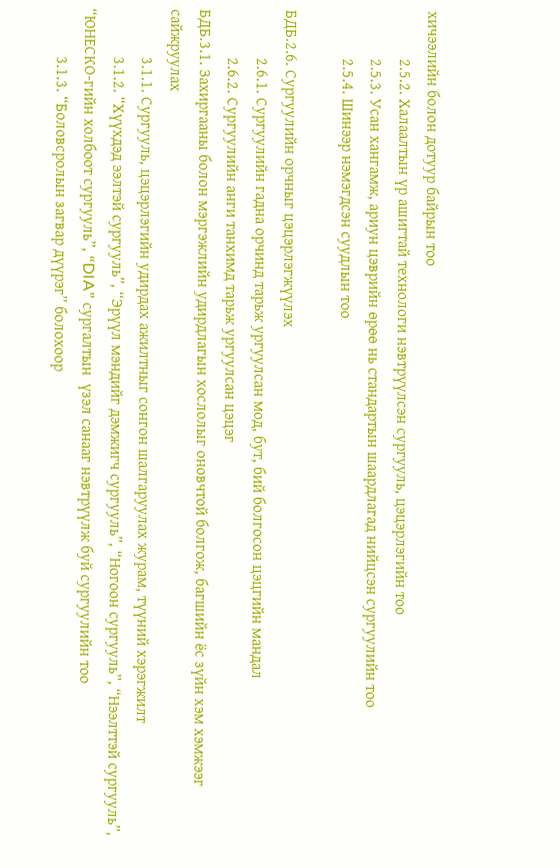хичээлийн болон дотуур байрын тоо
            2.5.2. Халаалтын үр ашигтай технологи нэвтрүүлсэн сургууль, цэцэрлэгийн тоо
            2.5.3. Усан хангамж, ариун цэврийн өрөө нь стандартын шаардлагад нийцсэн сургуулийн тоо
            2.5.4. Шинээр нэмэгдсэн суудлын тоо

БДБ.2.6. Сургуулийн орчныг цэцэрлэгжүүлэх
            2.6.1. Сургуулийн гадна орчинд тарьж ургуулсан мод, бут, бий болгосон цэцгийн мандал
            2.6.2. Сургуулийн анги танхимд тарьж ургуулсан цэцэг
БДБ.3.1. Захиргааны болон мэргэжлийн удирдлагын хослолыг оновчтой болгож, багшийн ёс зүйн хэм хэмжээг  сайжруулах
            3.1.1. Сургууль, цэцэрлэгийн удирдах ажилтныг сонгон шалгаруулах журам, түүний хэрэгжилт
            3.1.2. “Хүүхдэд ээлтэй сургууль”, “Эрүүл мэндийг дэмжигч сургууль”, “Ногоон сургууль”, “Нээлттэй сургууль”, “ЮНЕСКО-гийн холбоот сургууль”, “DIA” сургалтын  үзэл санааг нэвтрүүлж буй сургуулийн тоо
            3.1.3. “Боловсролын загвар дүүрэг” болохоор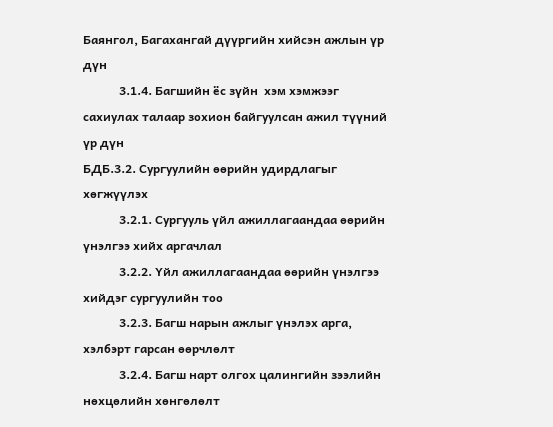Баянгол, Багахангай дүүргийн хийсэн ажлын үр дүн
            3.1.4. Багшийн ёс зүйн  хэм хэмжээг сахиулах талаар зохион байгуулсан ажил түүний үр дүн
БДБ.3.2. Сургуулийн өөрийн удирдлагыг хөгжүүлэх
            3.2.1. Сургууль үйл ажиллагаандаа өөрийн үнэлгээ хийх аргачлал
            3.2.2. Үйл ажиллагаандаа өөрийн үнэлгээ хийдэг сургуулийн тоо
            3.2.3. Багш нарын ажлыг үнэлэх арга, хэлбэрт гарсан өөрчлөлт
            3.2.4. Багш нарт олгох цалингийн зээлийн нөхцөлийн хөнгөлөлт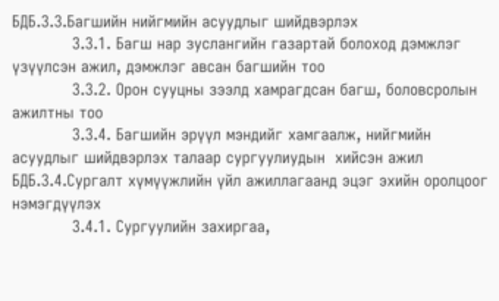БДБ.3.3.Багшийн нийгмийн асуудлыг шийдвэрлэх
            3.3.1. Багш нар зуслангийн газартай болоход дэмжлэг үзүүлсэн ажил, дэмжлэг авсан багшийн тоо
            3.3.2. Орон сууцны зээлд хамрагдсан багш, боловсролын ажилтны тоо
            3.3.4. Багшийн эрүүл мэндийг хамгаалж, нийгмийн асуудлыг шийдвэрлэх талаар сургуулиудын  хийсэн ажил
БДБ.3.4.Сургалт хүмүүжлийн үйл ажиллагаанд эцэг эхийн оролцоог нэмэгдүүлэх
            3.4.1. Сургуулийн захиргаа,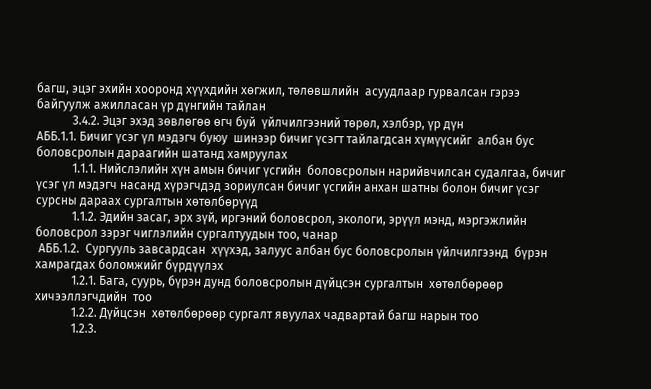багш, эцэг эхийн хооронд хүүхдийн хөгжил, төлөвшлийн  асуудлаар гурвалсан гэрээ байгуулж ажилласан үр дүнгийн тайлан
            3.4.2. Эцэг эхэд зөвлөгөө өгч буй  үйлчилгээний төрөл, хэлбэр, үр дүн
АББ.1.1. Бичиг үсэг үл мэдэгч буюу  шинээр бичиг үсэгт тайлагдсан хүмүүсийг  албан бус боловсролын дараагийн шатанд хамруулах
            1.1.1. Нийслэлийн хүн амын бичиг үсгийн  боловсролын нарийвчилсан судалгаа, бичиг үсэг үл мэдэгч насанд хүрэгчдэд зориулсан бичиг үсгийн анхан шатны болон бичиг үсэг сурсны дараах сургалтын хөтөлбөрүүд
            1.1.2. Эдийн засаг, эрх зүй, иргэний боловсрол, экологи, эрүүл мэнд, мэргэжлийн боловсрол зэрэг чиглэлийн сургалтуудын тоо, чанар
 АББ.1.2.  Сургууль завсардсан  хүүхэд, залуус албан бус боловсролын үйлчилгээнд  бүрэн хамрагдах боломжийг бүрдүүлэх
            1.2.1. Бага, суурь, бүрэн дунд боловсролын дүйцсэн сургалтын  хөтөлбөрөөр хичээллэгчдийн  тоо
            1.2.2. Дүйцсэн  хөтөлбөрөөр сургалт явуулах чадвартай багш нарын тоо
            1.2.3.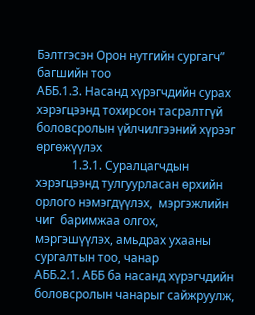Бэлтгэсэн Орон нутгийн сургагч” багшийн тоо
АББ.1.3. Насанд хүрэгчдийн сурах хэрэгцээнд тохирсон тасралтгүй боловсролын үйлчилгээний хүрээг өргөжүүлэх
            1.3.1. Суралцагчдын хэрэгцээнд тулгуурласан өрхийн орлого нэмэгдүүлэх,  мэргэжлийн чиг  баримжаа олгох, мэргэшүүлэх, амьдрах ухааны сургалтын тоо, чанар
АББ.2.1. АББ ба насанд хүрэгчдийн боловсролын чанарыг сайжруулж,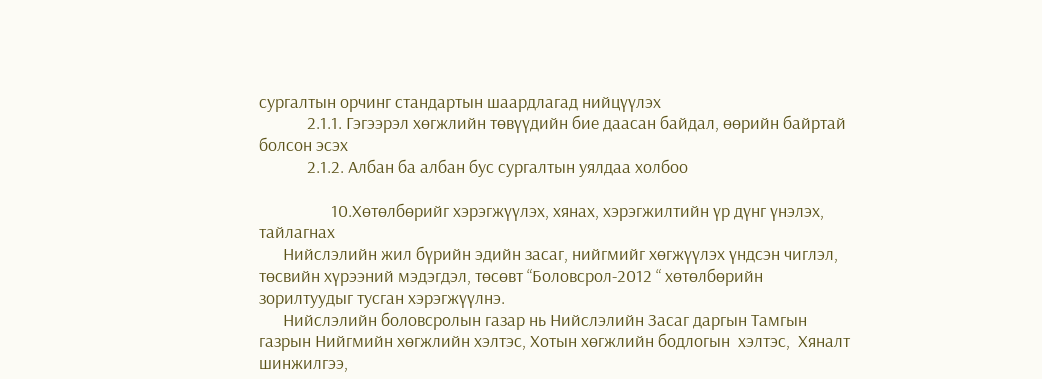сургалтын орчинг стандартын шаардлагад нийцүүлэх
            2.1.1. Гэгээрэл хөгжлийн төвүүдийн бие даасан байдал, өөрийн байртай болсон эсэх
            2.1.2. Албан ба албан бус сургалтын уялдаа холбоо

                  10.Хөтөлбөрийг хэрэгжүүлэх, хянах, хэрэгжилтийн үр дүнг үнэлэх, тайлагнах
      Нийслэлийн жил бүрийн эдийн засаг, нийгмийг хөгжүүлэх үндсэн чиглэл, төсвийн хүрээний мэдэгдэл, төсөвт “Боловсрол-2012 “ хөтөлбөрийн зорилтуудыг тусган хэрэгжүүлнэ.
      Нийслэлийн боловсролын газар нь Нийслэлийн Засаг даргын Тамгын газрын Нийгмийн хөгжлийн хэлтэс, Хотын хөгжлийн бодлогын  хэлтэс,  Хяналт шинжилгээ,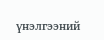үнэлгээний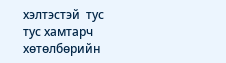хэлтэстэй  тус тус хамтарч хөтөлбөрийн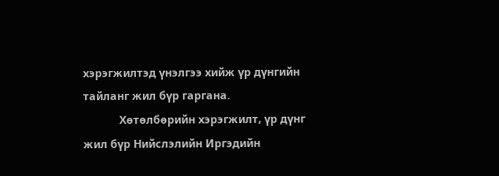хэрэгжилтэд үнэлгээ хийж үр дүнгийн тайланг жил бүр гаргана.
            Хөтөлбөрийн хэрэгжилт, үр дүнг жил бүр Нийслэлийн Иргэдийн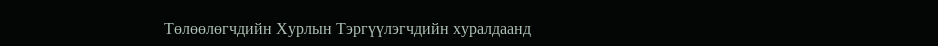Төлөөлөгчдийн Хурлын Тэргүүлэгчдийн хуралдаанд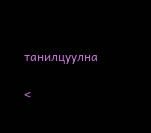танилцуулна

<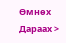Өмнөх   Дараах >